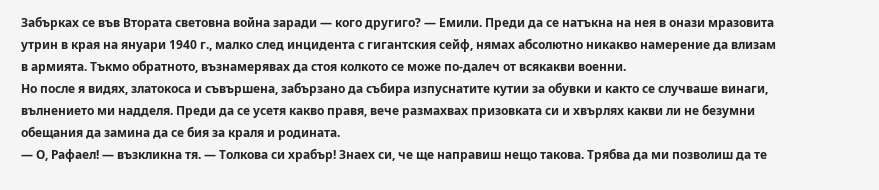Забърках се във Втората световна война заради — кого другиго? — Емили. Преди да се натъкна на нея в онази мразовита утрин в края на януари 1940 г., малко след инцидента с гигантския сейф, нямах абсолютно никакво намерение да влизам в армията. Тъкмо обратното, възнамерявах да стоя колкото се може по-далеч от всякакви военни.
Но после я видях, златокоса и съвършена, забързано да събира изпуснатите кутии за обувки и както се случваше винаги, вълнението ми надделя. Преди да се усетя какво правя, вече размахвах призовката си и хвърлях какви ли не безумни обещания да замина да се бия за краля и родината.
— О, Рафаел! — възкликна тя. — Толкова си храбър! Знаех си, че ще направиш нещо такова. Трябва да ми позволиш да те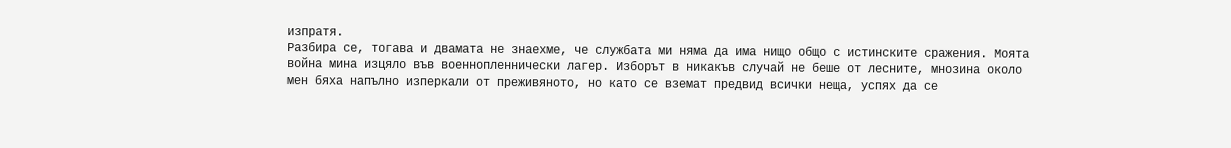изпратя.
Разбира се, тогава и двамата не знаехме, че службата ми няма да има нищо общо с истинските сражения. Моята война мина изцяло във военнопленнически лагер. Изборът в никакъв случай не беше от лесните, мнозина около мен бяха напълно изперкали от преживяното, но като се вземат предвид всички неща, успях да се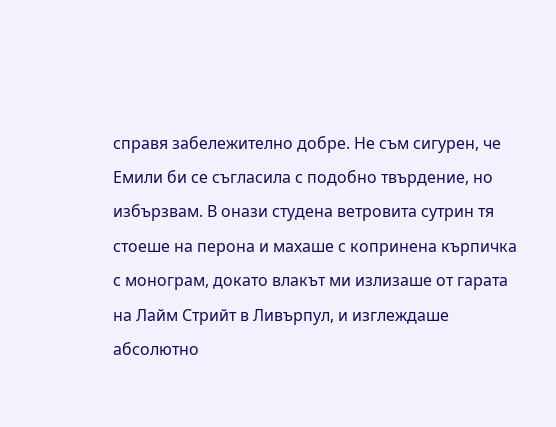справя забележително добре. Не съм сигурен, че Емили би се съгласила с подобно твърдение, но избързвам. В онази студена ветровита сутрин тя стоеше на перона и махаше с копринена кърпичка с монограм, докато влакът ми излизаше от гарата на Лайм Стрийт в Ливърпул, и изглеждаше абсолютно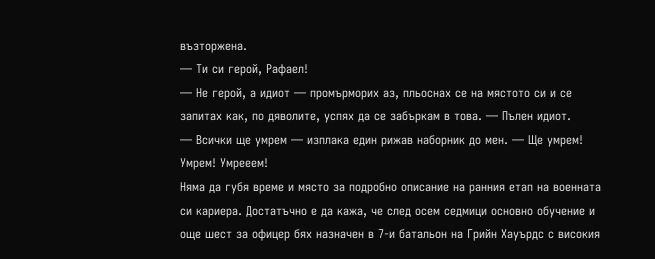възторжена.
— Ти си герой, Рафаел!
— Не герой, а идиот — промърморих аз, пльоснах се на мястото си и се запитах как, по дяволите, успях да се забъркам в това. — Пълен идиот.
— Всички ще умрем — изплака един рижав наборник до мен. — Ще умрем! Умрем! Умрееем!
Няма да губя време и място за подробно описание на ранния етап на военната си кариера. Достатъчно е да кажа, че след осем седмици основно обучение и още шест за офицер бях назначен в 7-и батальон на Грийн Хауърдс с високия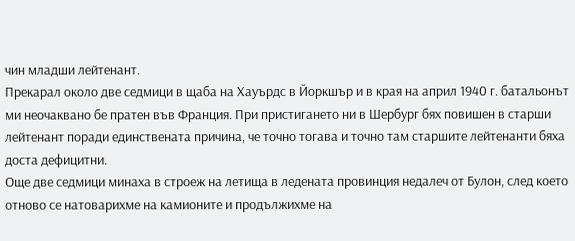чин младши лейтенант.
Прекарал около две седмици в щаба на Хауърдс в Йоркшър и в края на април 1940 г. батальонът ми неочаквано бе пратен във Франция. При пристигането ни в Шербург бях повишен в старши лейтенант поради единствената причина, че точно тогава и точно там старшите лейтенанти бяха доста дефицитни.
Още две седмици минаха в строеж на летища в ледената провинция недалеч от Булон, след което отново се натоварихме на камионите и продължихме на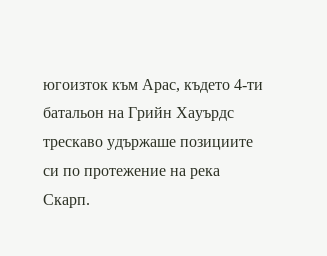югоизток към Арас, където 4-ти батальон на Грийн Хауърдс трескаво удържаше позициите си по протежение на река Скарп.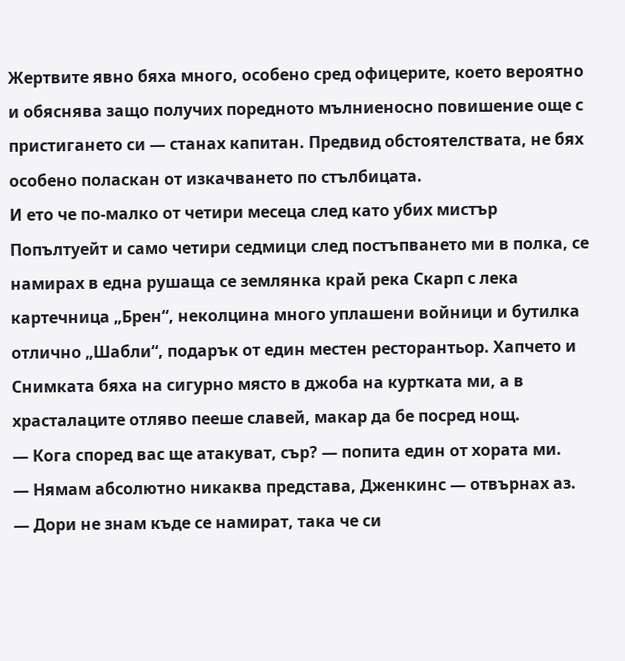Жертвите явно бяха много, особено сред офицерите, което вероятно и обяснява защо получих поредното мълниеносно повишение още с пристигането си — станах капитан. Предвид обстоятелствата, не бях особено поласкан от изкачването по стълбицата.
И ето че по-малко от четири месеца след като убих мистър Попълтуейт и само четири седмици след постъпването ми в полка, се намирах в една рушаща се землянка край река Скарп с лека картечница „Брен“, неколцина много уплашени войници и бутилка отлично „Шабли“, подарък от един местен ресторантьор. Хапчето и Снимката бяха на сигурно място в джоба на куртката ми, а в храсталаците отляво пееше славей, макар да бе посред нощ.
— Кога според вас ще атакуват, сър? — попита един от хората ми.
— Нямам абсолютно никаква представа, Дженкинс — отвърнах аз. — Дори не знам къде се намират, така че си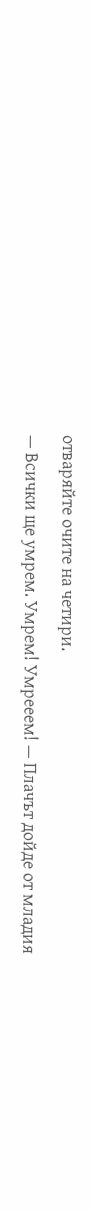отваряйте очите на четири.
— Всички ще умрем. Умрем! Умрееем! — Плачът дойде от младия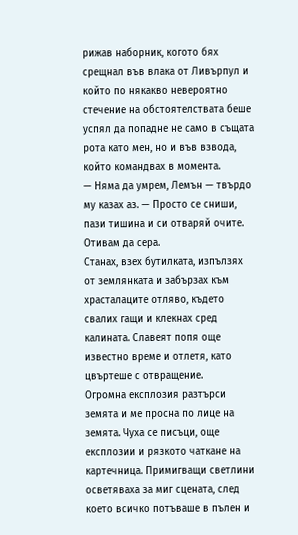рижав наборник, когото бях срещнал във влака от Ливърпул и който по някакво невероятно стечение на обстоятелствата беше успял да попадне не само в същата рота като мен, но и във взвода, който командвах в момента.
— Няма да умрем, Лемън — твърдо му казах аз. — Просто се сниши, пази тишина и си отваряй очите. Отивам да сера.
Станах, взех бутилката, изпълзях от землянката и забързах към храсталаците отляво, където свалих гащи и клекнах сред калината. Славеят попя още известно време и отлетя, като цвъртеше с отвращение.
Огромна експлозия разтърси земята и ме просна по лице на земята. Чуха се писъци, още експлозии и рязкото чаткане на картечница. Примигващи светлини осветяваха за миг сцената, след което всичко потъваше в пълен и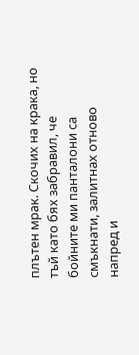плътен мрак. Скочих на крака, но тъй като бях забравил, че бойните ми панталони са смъкнати, залитнах отново напред и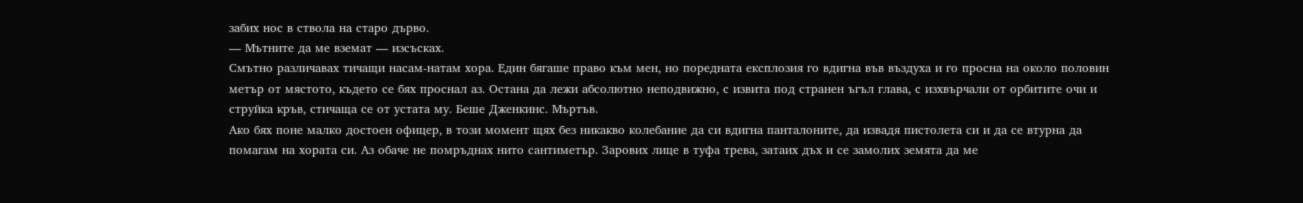забих нос в ствола на старо дърво.
— Мътните да ме вземат — изсъсках.
Смътно различавах тичащи насам-натам хора. Един бягаше право към мен, но поредната експлозия го вдигна във въздуха и го просна на около половин метър от мястото, където се бях проснал аз. Остана да лежи абсолютно неподвижно, с извита под странен ъгъл глава, с изхвърчали от орбитите очи и струйка кръв, стичаща се от устата му. Беше Дженкинс. Мъртъв.
Ако бях поне малко достоен офицер, в този момент щях без никакво колебание да си вдигна панталоните, да извадя пистолета си и да се втурна да помагам на хората си. Аз обаче не помръднах нито сантиметър. Зарових лице в туфа трева, затаих дъх и се замолих земята да ме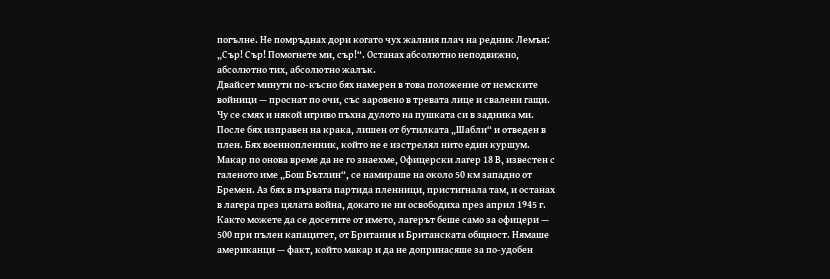погълне. Не помръднах дори когато чух жалния плач на редник Лемън: „Сър! Сър! Помогнете ми, сър!“. Останах абсолютно неподвижно, абсолютно тих, абсолютно жалък.
Двайсет минути по-късно бях намерен в това положение от немските войници — проснат по очи, със заровено в тревата лице и свалени гащи. Чу се смях и някой игриво пъхна дулото на пушката си в задника ми. После бях изправен на крака, лишен от бутилката „Шабли“ и отведен в плен. Бях военнопленник, който не е изстрелял нито един куршум.
Макар по онова време да не го знаехме, Офицерски лагер 18 В, известен с галеното име „Бош Бътлин“, се намираше на около 50 км западно от Бремен. Аз бях в първата партида пленници, пристигнала там, и останах в лагера през цялата война, докато не ни освободиха през април 1945 г. Както можете да се досетите от името, лагерът беше само за офицери — 500 при пълен капацитет, от Британия и Британската общност. Нямаше американци — факт, който макар и да не допринасяше за по-удобен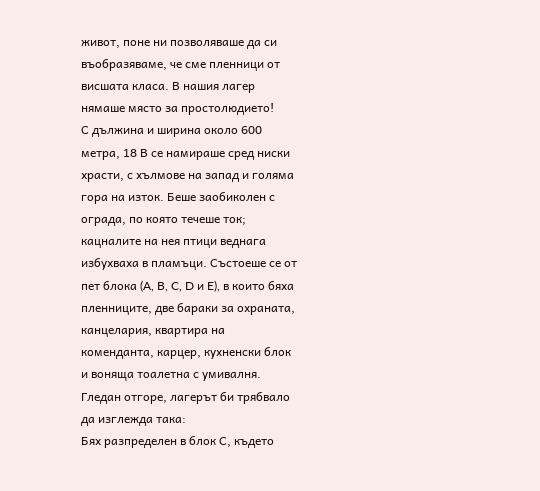живот, поне ни позволяваше да си въобразяваме, че сме пленници от висшата класа. В нашия лагер нямаше място за простолюдието!
С дължина и ширина около 600 метра, 18 В се намираше сред ниски храсти, с хълмове на запад и голяма гора на изток. Беше заобиколен с ограда, по която течеше ток; кацналите на нея птици веднага избухваха в пламъци. Състоеше се от пет блока (A, B, C, D и E), в които бяха пленниците, две бараки за охраната, канцелария, квартира на коменданта, карцер, кухненски блок и воняща тоалетна с умивалня. Гледан отгоре, лагерът би трябвало да изглежда така:
Бях разпределен в блок С, където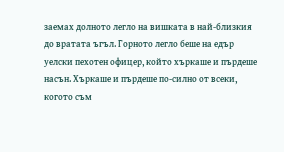заемах долното легло на вишката в най-близкия до вратата ъгъл. Горното легло беше на едър уелски пехотен офицер, който хъркаше и пърдеше насън. Хъркаше и пърдеше по-силно от всеки, когото съм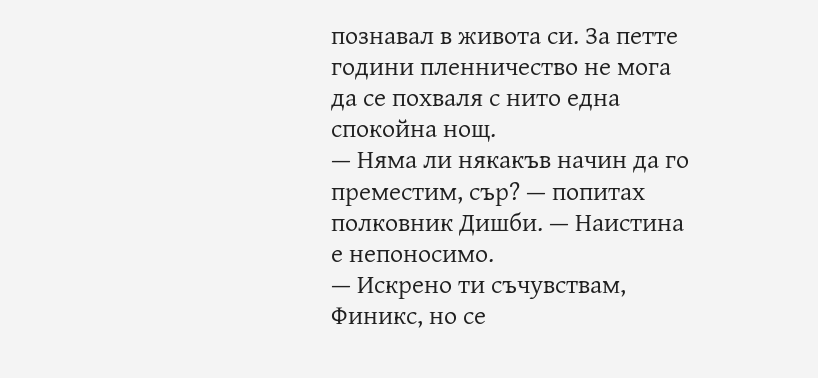познавал в живота си. За петте години пленничество не мога да се похваля с нито една спокойна нощ.
— Няма ли някакъв начин да го преместим, сър? — попитах полковник Дишби. — Наистина е непоносимо.
— Искрено ти съчувствам, Финикс, но се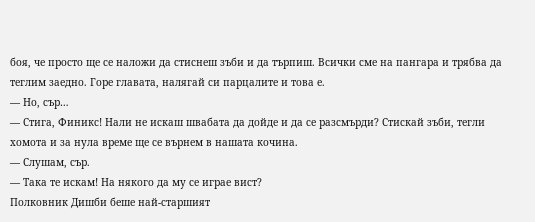боя, че просто ще се наложи да стиснеш зъби и да търпиш. Всички сме на пангара и трябва да теглим заедно. Горе главата, налягай си парцалите и това е.
— Но, сър…
— Стига, Финикс! Нали не искаш швабата да дойде и да се разсмърди? Стискай зъби, тегли хомота и за нула време ще се върнем в нашата кочина.
— Слушам, сър.
— Така те искам! На някого да му се играе вист?
Полковник Дишби беше най-старшият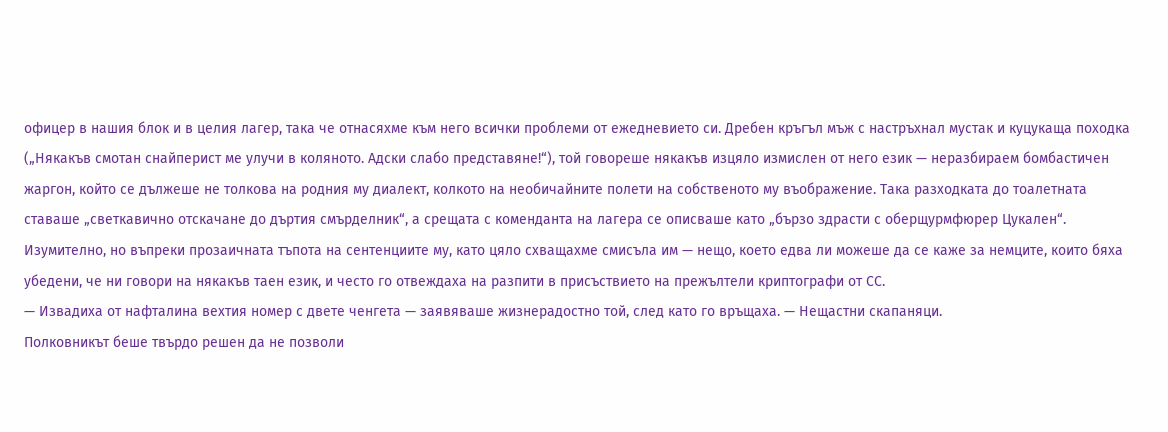офицер в нашия блок и в целия лагер, така че отнасяхме към него всички проблеми от ежедневието си. Дребен кръгъл мъж с настръхнал мустак и куцукаща походка („Някакъв смотан снайперист ме улучи в коляното. Адски слабо представяне!“), той говореше някакъв изцяло измислен от него език — неразбираем бомбастичен жаргон, който се дължеше не толкова на родния му диалект, колкото на необичайните полети на собственото му въображение. Така разходката до тоалетната ставаше „светкавично отскачане до дъртия смърделник“, а срещата с коменданта на лагера се описваше като „бързо здрасти с оберщурмфюрер Цукален“. Изумително, но въпреки прозаичната тъпота на сентенциите му, като цяло схващахме смисъла им — нещо, което едва ли можеше да се каже за немците, които бяха убедени, че ни говори на някакъв таен език, и често го отвеждаха на разпити в присъствието на прежълтели криптографи от СС.
— Извадиха от нафталина вехтия номер с двете ченгета — заявяваше жизнерадостно той, след като го връщаха. — Нещастни скапаняци.
Полковникът беше твърдо решен да не позволи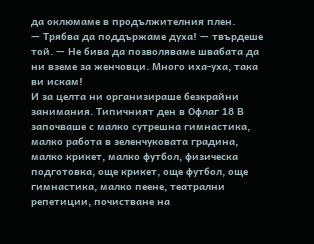да оклюмаме в продължителния плен.
— Трябва да поддържаме духа! — твърдеше той. — Не бива да позволяваме швабата да ни вземе за женчовци. Много иха-уха, така ви искам!
И за целта ни организираше безкрайни занимания. Типичният ден в Офлаг 18 В започваше с малко сутрешна гимнастика, малко работа в зеленчуковата градина, малко крикет, малко футбол, физическа подготовка, още крикет, още футбол, още гимнастика, малко пеене, театрални репетиции, почистване на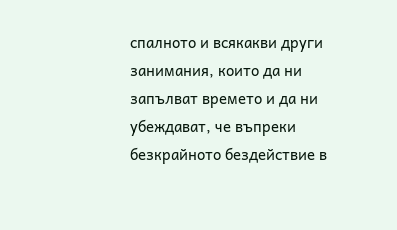спалното и всякакви други занимания, които да ни запълват времето и да ни убеждават, че въпреки безкрайното бездействие в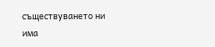съществуването ни има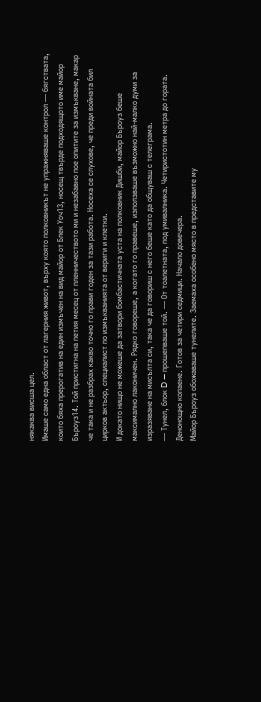някаква висша цел.
Имаше само една област от лагерния живот, върху която полковникът не упражняваше контрол — бягствата, които бяха прерогатив на един измъчен на вид майор от Блек Уоч13, носещ твърде подходящото име майор Бъроуз14. Той пристигна на петия месец от пленничеството ми и незабавно пое опитите за измъкване, макар че така и не разбрах какво точно го прави годен за тази работа. Носеха се слухове, че преди войната бил цирков актьор, специалист по измъкванията от вериги и клетки.
И докато нищо не можеше да затвори бомбастичната уста на полковник Дишби, майор Бъроуз беше максимално лаконичен. Рядко говореше, а когато го правеше, използваше възможно най-малко думи за изразяване на мисълта си, така че да говориш с него беше като да общуваш с телеграма.
— Тунел, блок D — прошепваше той. — От тоалетната, под умивалника. Четиристотин метра до гората. Денонощно копаене. Готов за четири седмици. Начало довечера.
Майор Бъроуз обожаваше тунелите. Заемаха особено място в представите му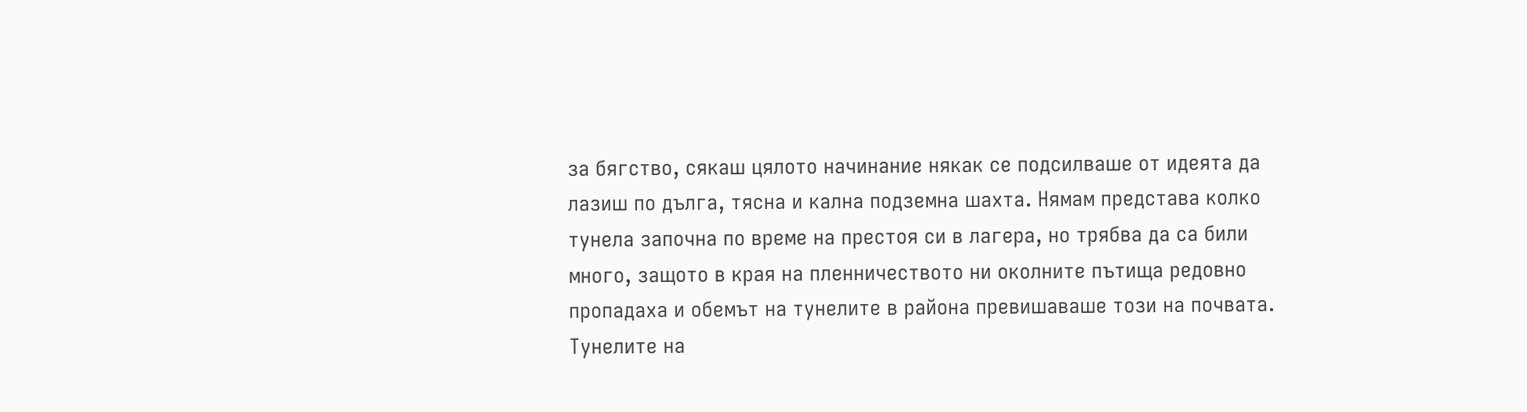за бягство, сякаш цялото начинание някак се подсилваше от идеята да лазиш по дълга, тясна и кална подземна шахта. Нямам представа колко тунела започна по време на престоя си в лагера, но трябва да са били много, защото в края на пленничеството ни околните пътища редовно пропадаха и обемът на тунелите в района превишаваше този на почвата.
Тунелите на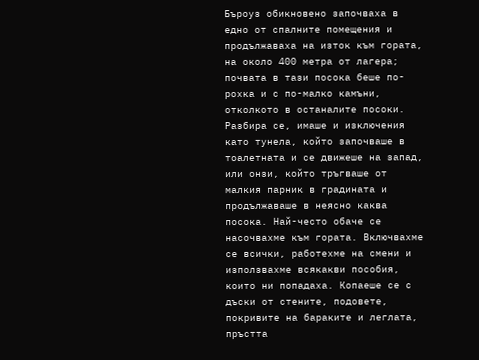Бъроуз обикновено започваха в едно от спалните помещения и продължаваха на изток към гората, на около 400 метра от лагера; почвата в тази посока беше по-рохка и с по-малко камъни, отколкото в останалите посоки. Разбира се, имаше и изключения като тунела, който започваше в тоалетната и се движеше на запад, или онзи, който тръгваше от малкия парник в градината и продължаваше в неясно каква посока. Най-често обаче се насочвахме към гората. Включвахме се всички, работехме на смени и използвахме всякакви пособия, които ни попадаха. Копаеше се с дъски от стените, подовете, покривите на бараките и леглата, пръстта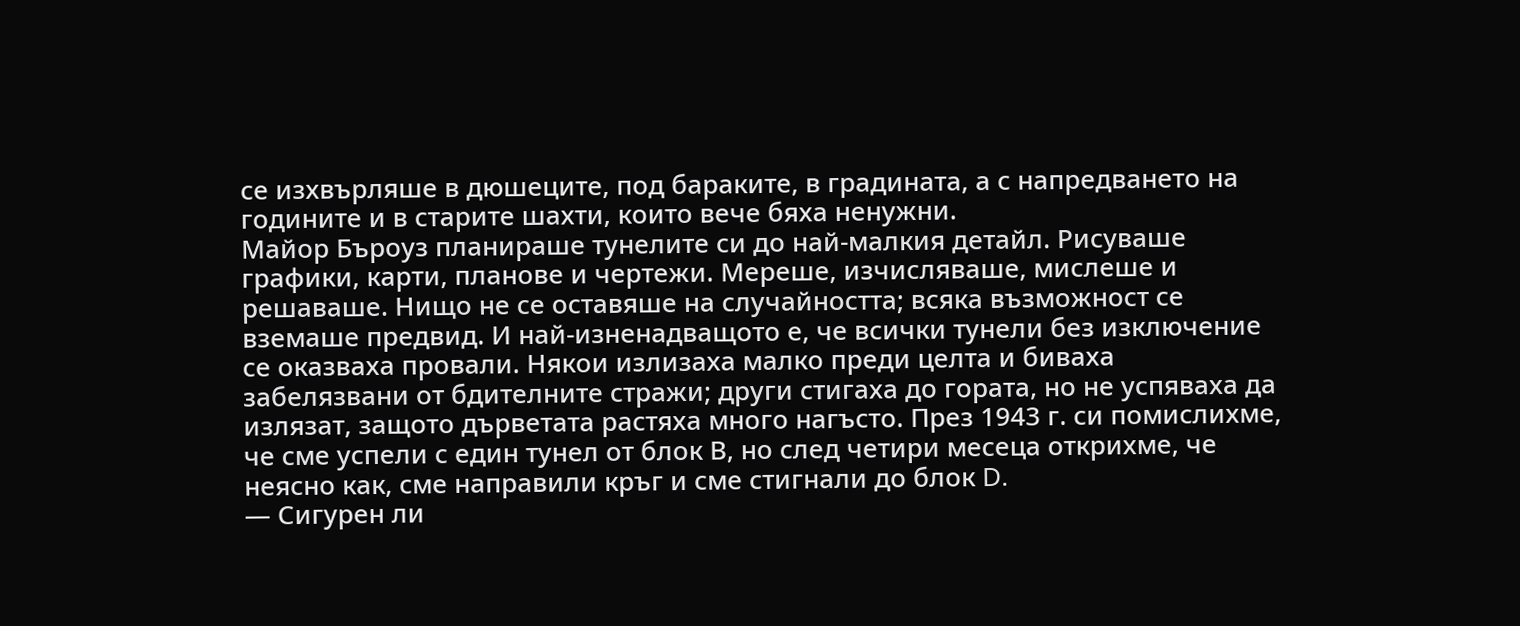се изхвърляше в дюшеците, под бараките, в градината, а с напредването на годините и в старите шахти, които вече бяха ненужни.
Майор Бъроуз планираше тунелите си до най-малкия детайл. Рисуваше графики, карти, планове и чертежи. Мереше, изчисляваше, мислеше и решаваше. Нищо не се оставяше на случайността; всяка възможност се вземаше предвид. И най-изненадващото е, че всички тунели без изключение се оказваха провали. Някои излизаха малко преди целта и биваха забелязвани от бдителните стражи; други стигаха до гората, но не успяваха да излязат, защото дърветата растяха много нагъсто. През 1943 г. си помислихме, че сме успели с един тунел от блок В, но след четири месеца открихме, че неясно как, сме направили кръг и сме стигнали до блок D.
— Сигурен ли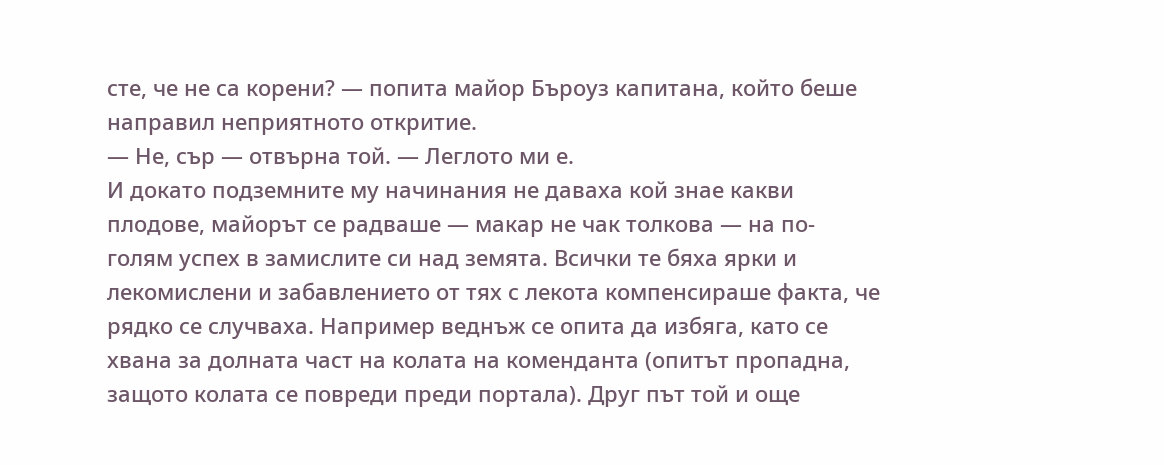сте, че не са корени? — попита майор Бъроуз капитана, който беше направил неприятното откритие.
— Не, сър — отвърна той. — Леглото ми е.
И докато подземните му начинания не даваха кой знае какви плодове, майорът се радваше — макар не чак толкова — на по-голям успех в замислите си над земята. Всички те бяха ярки и лекомислени и забавлението от тях с лекота компенсираше факта, че рядко се случваха. Например веднъж се опита да избяга, като се хвана за долната част на колата на коменданта (опитът пропадна, защото колата се повреди преди портала). Друг път той и още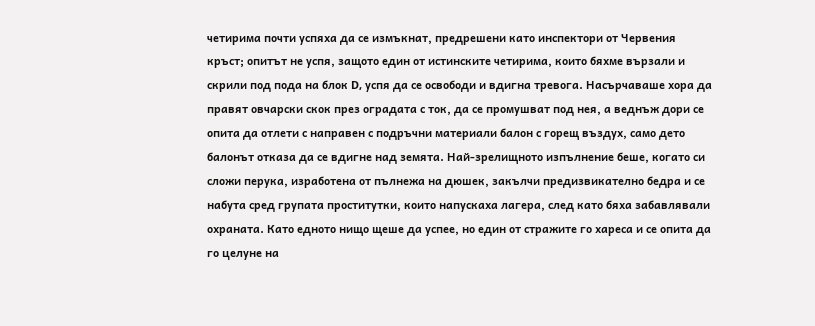четирима почти успяха да се измъкнат, предрешени като инспектори от Червения кръст; опитът не успя, защото един от истинските четирима, които бяхме вързали и скрили под пода на блок D, успя да се освободи и вдигна тревога. Насърчаваше хора да правят овчарски скок през оградата с ток, да се промушват под нея, а веднъж дори се опита да отлети с направен с подръчни материали балон с горещ въздух, само дето балонът отказа да се вдигне над земята. Най-зрелищното изпълнение беше, когато си сложи перука, изработена от пълнежа на дюшек, закълчи предизвикателно бедра и се набута сред групата проститутки, които напускаха лагера, след като бяха забавлявали охраната. Като едното нищо щеше да успее, но един от стражите го хареса и се опита да го целуне на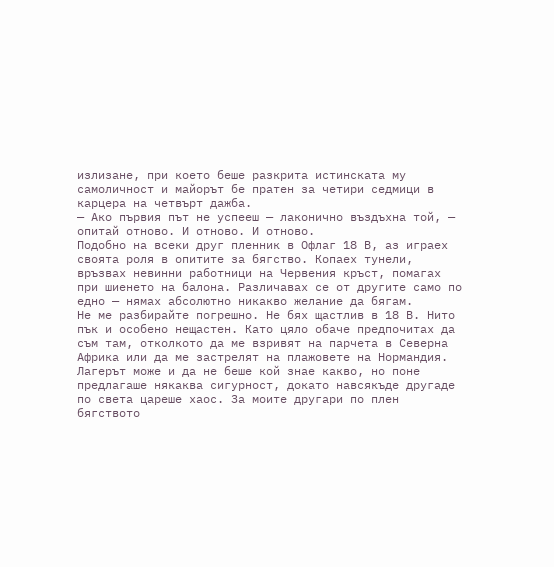излизане, при което беше разкрита истинската му самоличност и майорът бе пратен за четири седмици в карцера на четвърт дажба.
— Ако първия път не успееш — лаконично въздъхна той, — опитай отново. И отново. И отново.
Подобно на всеки друг пленник в Офлаг 18 В, аз играех своята роля в опитите за бягство. Копаех тунели, връзвах невинни работници на Червения кръст, помагах при шиенето на балона. Различавах се от другите само по едно — нямах абсолютно никакво желание да бягам.
Не ме разбирайте погрешно. Не бях щастлив в 18 В. Нито пък и особено нещастен. Като цяло обаче предпочитах да съм там, отколкото да ме взривят на парчета в Северна Африка или да ме застрелят на плажовете на Нормандия. Лагерът може и да не беше кой знае какво, но поне предлагаше някаква сигурност, докато навсякъде другаде по света цареше хаос. За моите другари по плен бягството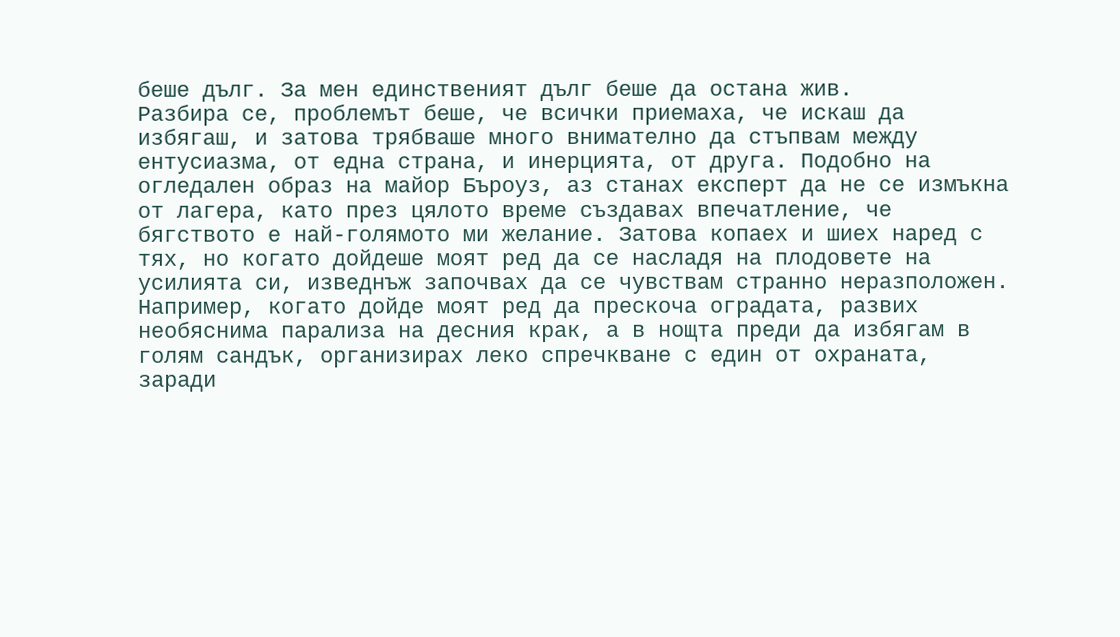беше дълг. За мен единственият дълг беше да остана жив.
Разбира се, проблемът беше, че всички приемаха, че искаш да избягаш, и затова трябваше много внимателно да стъпвам между ентусиазма, от една страна, и инерцията, от друга. Подобно на огледален образ на майор Бъроуз, аз станах експерт да не се измъкна от лагера, като през цялото време създавах впечатление, че бягството е най-голямото ми желание. Затова копаех и шиех наред с тях, но когато дойдеше моят ред да се насладя на плодовете на усилията си, изведнъж започвах да се чувствам странно неразположен. Например, когато дойде моят ред да прескоча оградата, развих необяснима парализа на десния крак, а в нощта преди да избягам в голям сандък, организирах леко спречкване с един от охраната, заради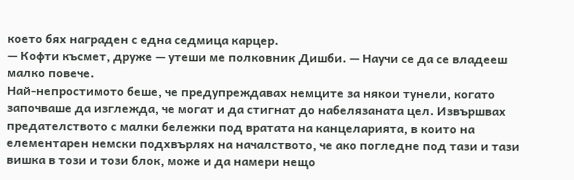което бях награден с една седмица карцер.
— Кофти късмет, друже — утеши ме полковник Дишби. — Научи се да се владееш малко повече.
Най-непростимото беше, че предупреждавах немците за някои тунели, когато започваше да изглежда, че могат и да стигнат до набелязаната цел. Извършвах предателството с малки бележки под вратата на канцеларията, в които на елементарен немски подхвърлях на началството, че ако погледне под тази и тази вишка в този и този блок, може и да намери нещо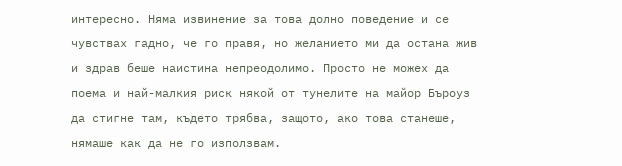интересно. Няма извинение за това долно поведение и се чувствах гадно, че го правя, но желанието ми да остана жив и здрав беше наистина непреодолимо. Просто не можех да поема и най-малкия риск някой от тунелите на майор Бъроуз да стигне там, където трябва, защото, ако това станеше, нямаше как да не го използвам.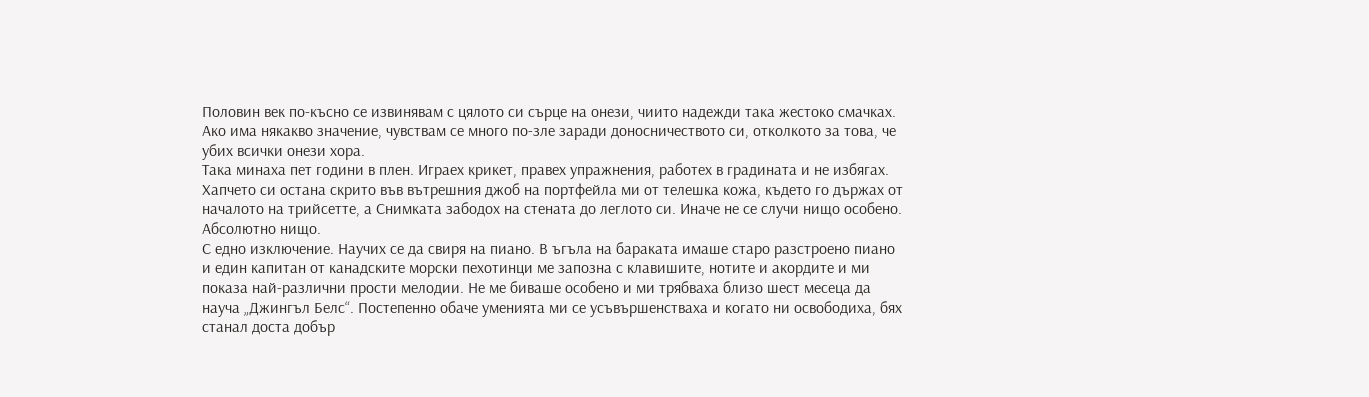Половин век по-късно се извинявам с цялото си сърце на онези, чиито надежди така жестоко смачках. Ако има някакво значение, чувствам се много по-зле заради доносничеството си, отколкото за това, че убих всички онези хора.
Така минаха пет години в плен. Играех крикет, правех упражнения, работех в градината и не избягах. Хапчето си остана скрито във вътрешния джоб на портфейла ми от телешка кожа, където го държах от началото на трийсетте, а Снимката забодох на стената до леглото си. Иначе не се случи нищо особено. Абсолютно нищо.
С едно изключение. Научих се да свиря на пиано. В ъгъла на бараката имаше старо разстроено пиано и един капитан от канадските морски пехотинци ме запозна с клавишите, нотите и акордите и ми показа най-различни прости мелодии. Не ме биваше особено и ми трябваха близо шест месеца да науча „Джингъл Белс“. Постепенно обаче уменията ми се усъвършенстваха и когато ни освободиха, бях станал доста добър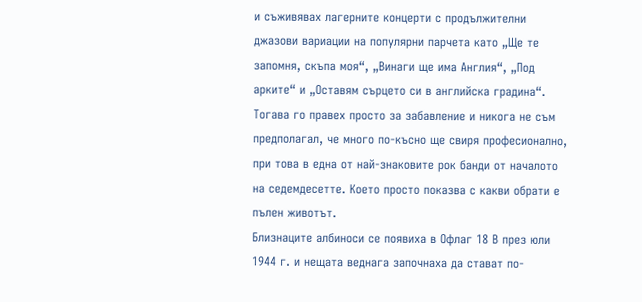и съживявах лагерните концерти с продължителни джазови вариации на популярни парчета като „Ще те запомня, скъпа моя“, „Винаги ще има Англия“, „Под арките“ и „Оставям сърцето си в английска градина“. Тогава го правех просто за забавление и никога не съм предполагал, че много по-късно ще свиря професионално, при това в една от най-знаковите рок банди от началото на седемдесетте. Което просто показва с какви обрати е пълен животът.
Близнаците албиноси се появиха в Офлаг 18 В през юли 1944 г. и нещата веднага започнаха да стават по-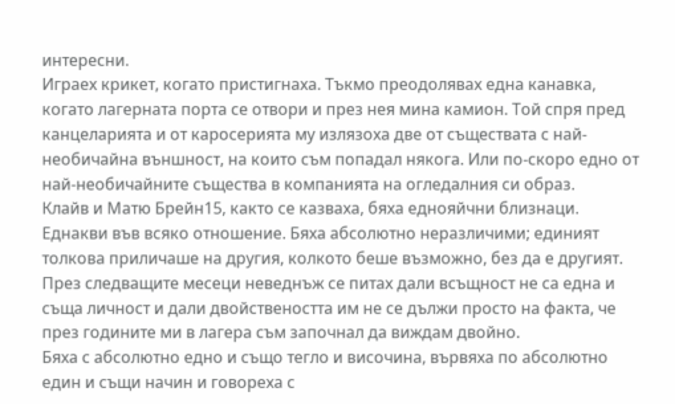интересни.
Играех крикет, когато пристигнаха. Тъкмо преодолявах една канавка, когато лагерната порта се отвори и през нея мина камион. Той спря пред канцеларията и от каросерията му излязоха две от съществата с най-необичайна външност, на които съм попадал някога. Или по-скоро едно от най-необичайните същества в компанията на огледалния си образ.
Клайв и Матю Брейн15, както се казваха, бяха еднояйчни близнаци. Еднакви във всяко отношение. Бяха абсолютно неразличими; единият толкова приличаше на другия, колкото беше възможно, без да е другият. През следващите месеци неведнъж се питах дали всъщност не са една и съща личност и дали двойствеността им не се дължи просто на факта, че през годините ми в лагера съм започнал да виждам двойно.
Бяха с абсолютно едно и също тегло и височина, вървяха по абсолютно един и същи начин и говореха с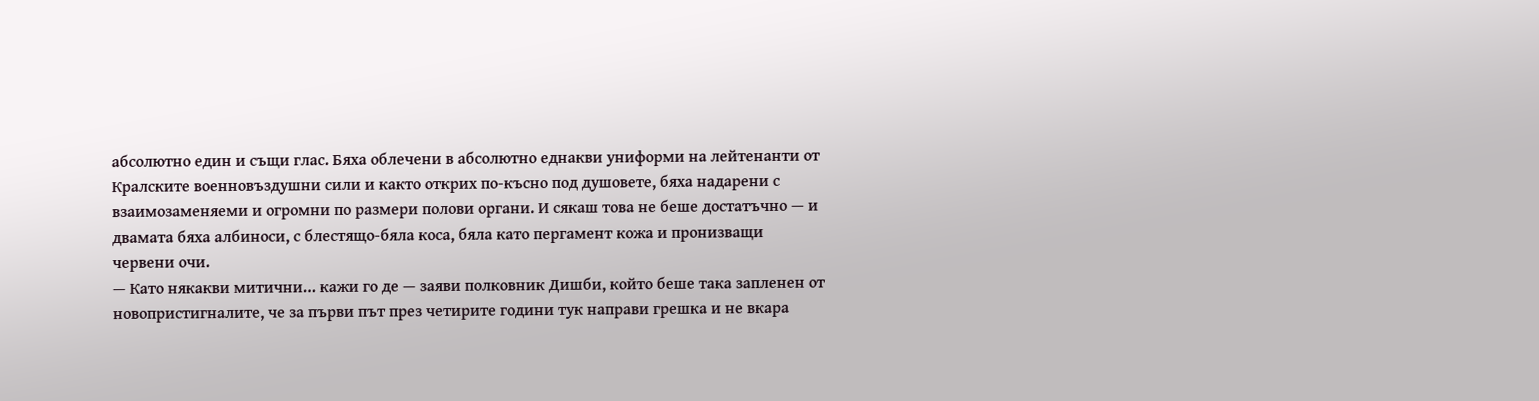абсолютно един и същи глас. Бяха облечени в абсолютно еднакви униформи на лейтенанти от Кралските военновъздушни сили и както открих по-късно под душовете, бяха надарени с взаимозаменяеми и огромни по размери полови органи. И сякаш това не беше достатъчно — и двамата бяха албиноси, с блестящо-бяла коса, бяла като пергамент кожа и пронизващи червени очи.
— Като някакви митични… кажи го де — заяви полковник Дишби, който беше така запленен от новопристигналите, че за първи път през четирите години тук направи грешка и не вкара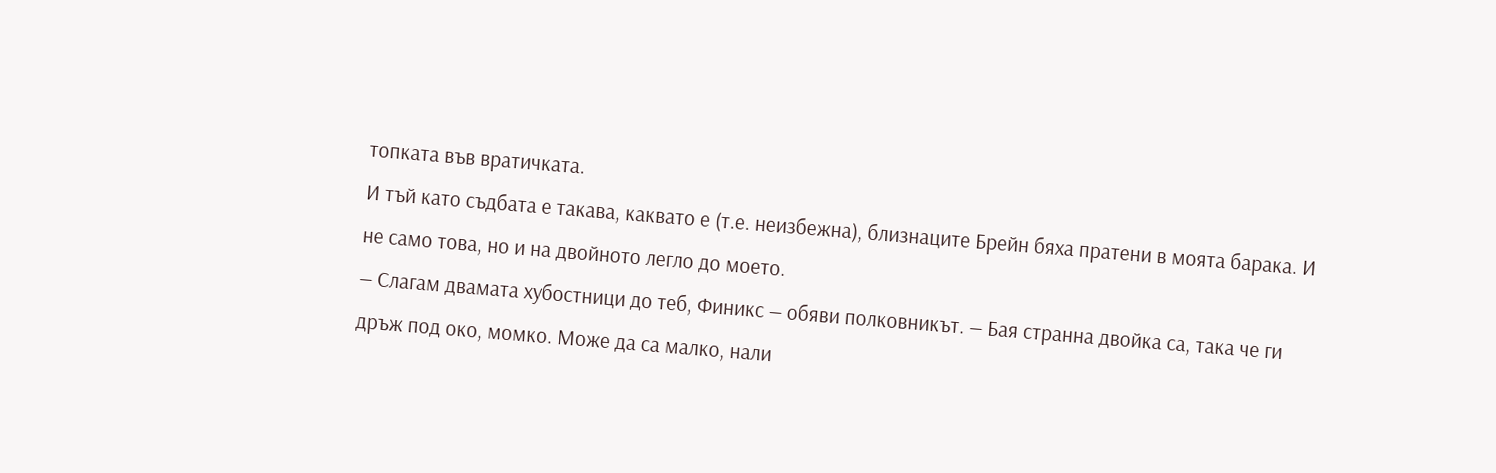топката във вратичката.
И тъй като съдбата е такава, каквато е (т.е. неизбежна), близнаците Брейн бяха пратени в моята барака. И не само това, но и на двойното легло до моето.
— Слагам двамата хубостници до теб, Финикс — обяви полковникът. — Бая странна двойка са, така че ги дръж под око, момко. Може да са малко, нали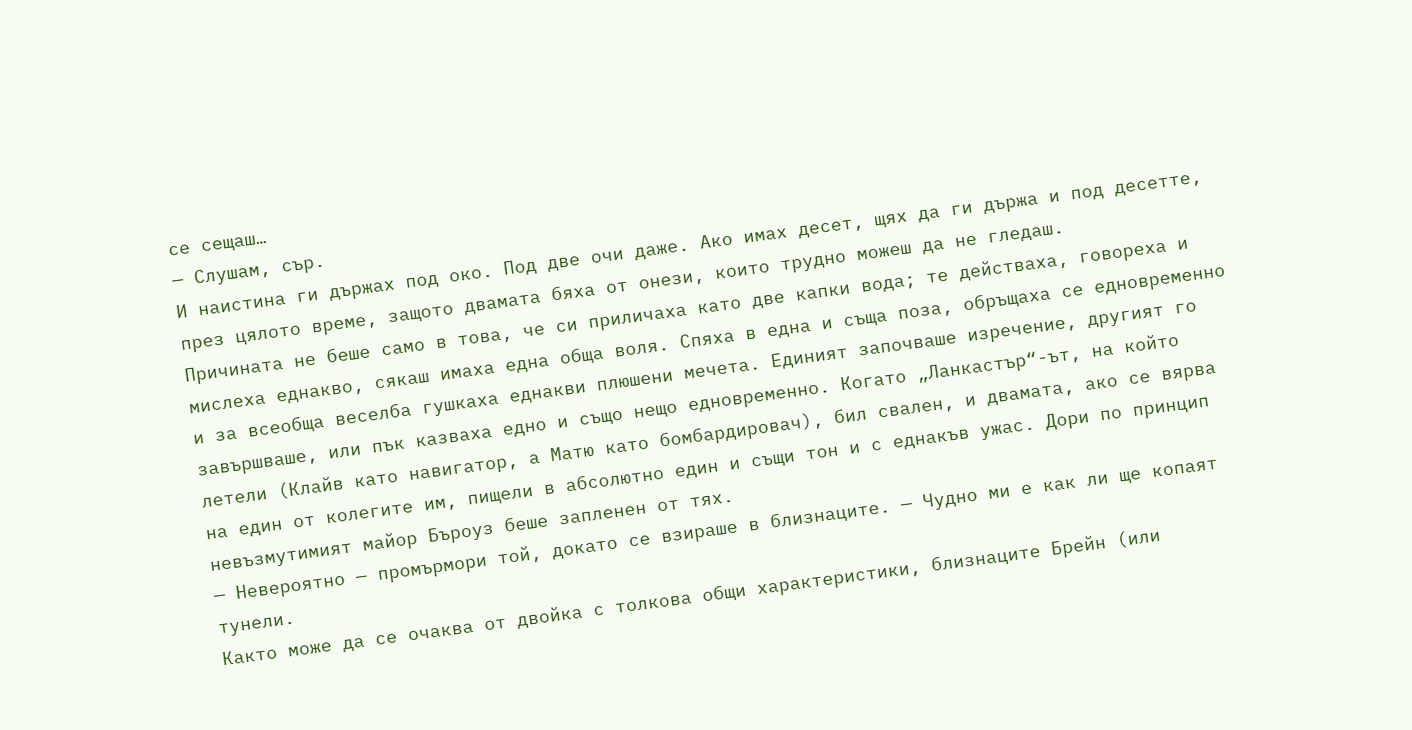се сещаш…
— Слушам, сър.
И наистина ги държах под око. Под две очи даже. Ако имах десет, щях да ги държа и под десетте, през цялото време, защото двамата бяха от онези, които трудно можеш да не гледаш.
Причината не беше само в това, че си приличаха като две капки вода; те действаха, говореха и мислеха еднакво, сякаш имаха една обща воля. Спяха в една и съща поза, обръщаха се едновременно и за всеобща веселба гушкаха еднакви плюшени мечета. Единият започваше изречение, другият го завършваше, или пък казваха едно и също нещо едновременно. Когато „Ланкастър“-ът, на който летели (Клайв като навигатор, а Матю като бомбардировач), бил свален, и двамата, ако се вярва на един от колегите им, пищели в абсолютно един и същи тон и с еднакъв ужас. Дори по принцип невъзмутимият майор Бъроуз беше запленен от тях.
— Невероятно — промърмори той, докато се взираше в близнаците. — Чудно ми е как ли ще копаят тунели.
Както може да се очаква от двойка с толкова общи характеристики, близнаците Брейн (или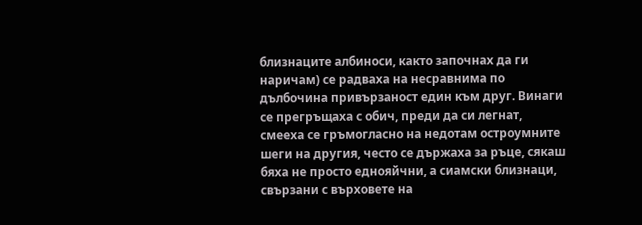близнаците албиноси, както започнах да ги наричам) се радваха на несравнима по дълбочина привързаност един към друг. Винаги се прегръщаха с обич, преди да си легнат, смееха се гръмогласно на недотам остроумните шеги на другия, често се държаха за ръце, сякаш бяха не просто еднояйчни, а сиамски близнаци, свързани с върховете на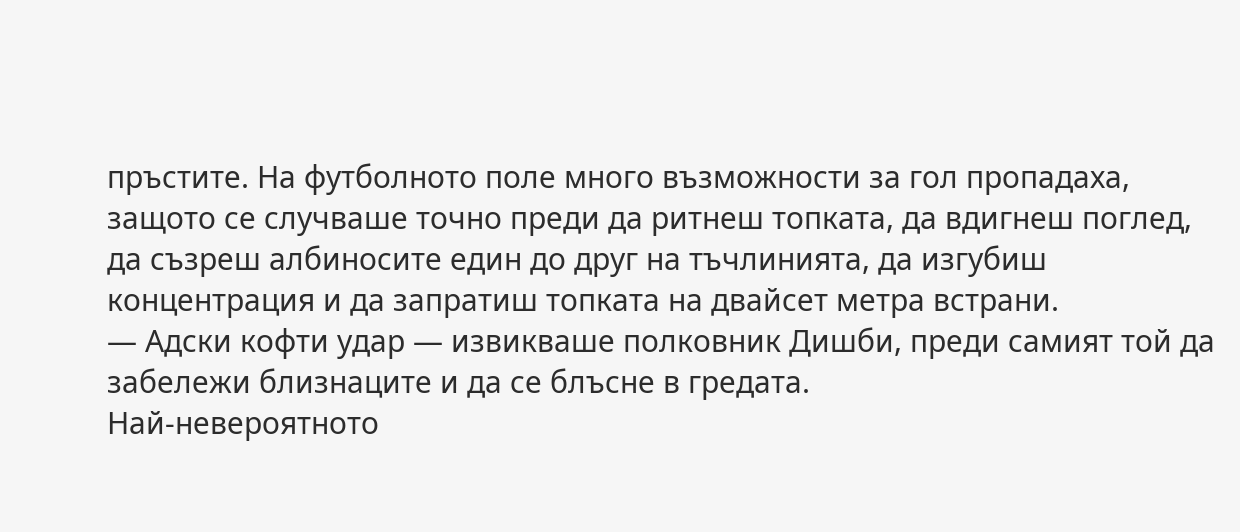пръстите. На футболното поле много възможности за гол пропадаха, защото се случваше точно преди да ритнеш топката, да вдигнеш поглед, да съзреш албиносите един до друг на тъчлинията, да изгубиш концентрация и да запратиш топката на двайсет метра встрани.
— Адски кофти удар — извикваше полковник Дишби, преди самият той да забележи близнаците и да се блъсне в гредата.
Най-невероятното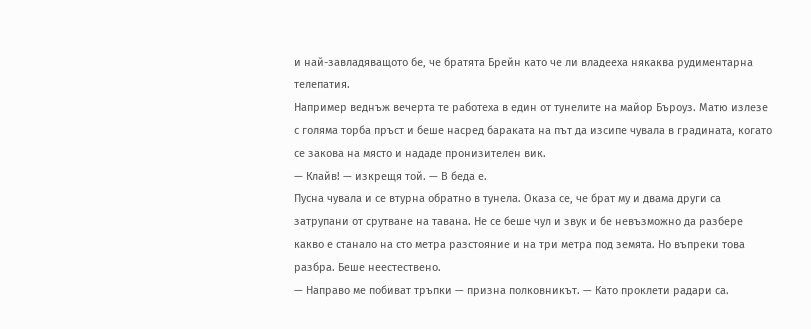и най-завладяващото бе, че братята Брейн като че ли владееха някаква рудиментарна телепатия.
Например веднъж вечерта те работеха в един от тунелите на майор Бъроуз. Матю излезе с голяма торба пръст и беше насред бараката на път да изсипе чувала в градината, когато се закова на място и нададе пронизителен вик.
— Клайв! — изкрещя той. — В беда е.
Пусна чувала и се втурна обратно в тунела. Оказа се, че брат му и двама други са затрупани от срутване на тавана. Не се беше чул и звук и бе невъзможно да разбере какво е станало на сто метра разстояние и на три метра под земята. Но въпреки това разбра. Беше неестествено.
— Направо ме побиват тръпки — призна полковникът. — Като проклети радари са.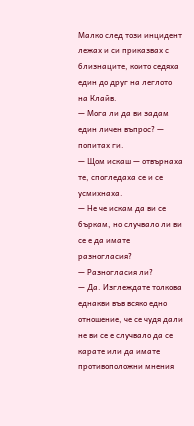Малко след този инцидент лежах и си приказвах с близнаците, които седяха един до друг на леглото на Клайв.
— Мога ли да ви задам един личен въпрос? — попитах ги.
— Щом искаш — отвърнаха те, спогледаха се и се усмихнаха.
— Не че искам да ви се бъркам, но случвало ли ви се е да имате разногласия?
— Разногласия ли?
— Да. Изглеждате толкова еднакви във всяко едно отношение, че се чудя дали не ви се е случвало да се карате или да имате противоположни мнения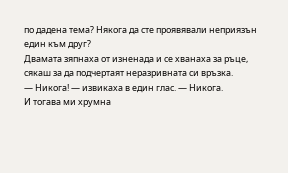по дадена тема? Някога да сте проявявали неприязън един към друг?
Двамата зяпнаха от изненада и се хванаха за ръце, сякаш за да подчертаят неразривната си връзка.
— Никога! — извикаха в един глас. — Никога.
И тогава ми хрумна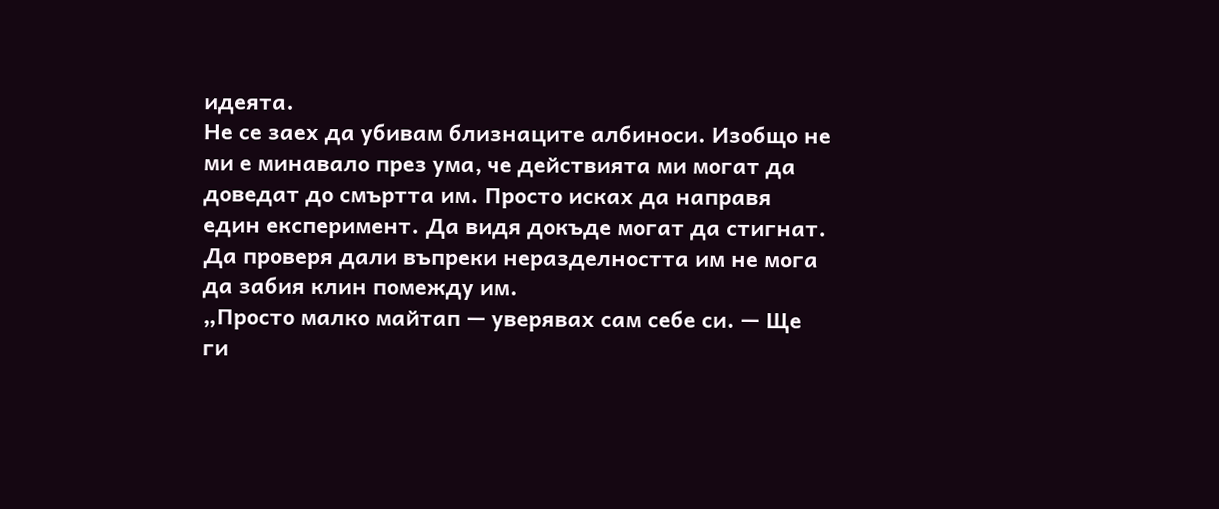идеята.
Не се заех да убивам близнаците албиноси. Изобщо не ми е минавало през ума, че действията ми могат да доведат до смъртта им. Просто исках да направя един експеримент. Да видя докъде могат да стигнат. Да проверя дали въпреки неразделността им не мога да забия клин помежду им.
„Просто малко майтап — уверявах сам себе си. — Ще ги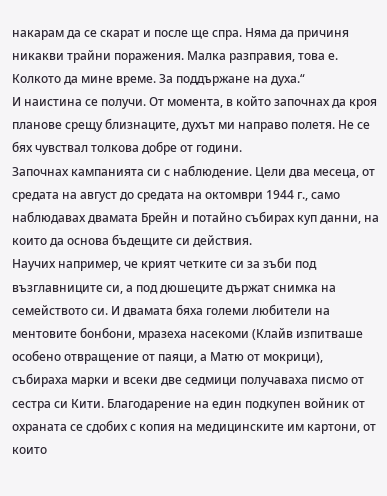накарам да се скарат и после ще спра. Няма да причиня никакви трайни поражения. Малка разправия, това е. Колкото да мине време. За поддържане на духа.“
И наистина се получи. От момента, в който започнах да кроя планове срещу близнаците, духът ми направо полетя. Не се бях чувствал толкова добре от години.
Започнах кампанията си с наблюдение. Цели два месеца, от средата на август до средата на октомври 1944 г., само наблюдавах двамата Брейн и потайно събирах куп данни, на които да основа бъдещите си действия.
Научих например, че крият четките си за зъби под възглавниците си, а под дюшеците държат снимка на семейството си. И двамата бяха големи любители на ментовите бонбони, мразеха насекоми (Клайв изпитваше особено отвращение от паяци, а Матю от мокрици), събираха марки и всеки две седмици получаваха писмо от сестра си Кити. Благодарение на един подкупен войник от охраната се сдобих с копия на медицинските им картони, от които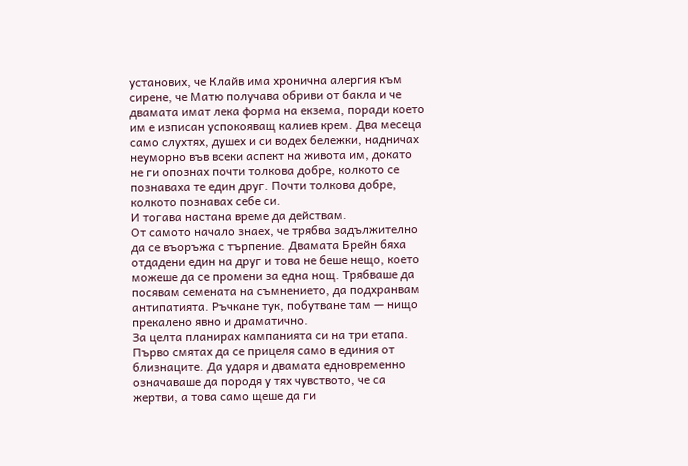установих, че Клайв има хронична алергия към сирене, че Матю получава обриви от бакла и че двамата имат лека форма на екзема, поради което им е изписан успокояващ калиев крем. Два месеца само слухтях, душех и си водех бележки, надничах неуморно във всеки аспект на живота им, докато не ги опознах почти толкова добре, колкото се познаваха те един друг. Почти толкова добре, колкото познавах себе си.
И тогава настана време да действам.
От самото начало знаех, че трябва задължително да се въоръжа с търпение. Двамата Брейн бяха отдадени един на друг и това не беше нещо, което можеше да се промени за една нощ. Трябваше да посявам семената на съмнението, да подхранвам антипатията. Ръчкане тук, побутване там — нищо прекалено явно и драматично.
За целта планирах кампанията си на три етапа. Първо смятах да се прицеля само в единия от близнаците. Да ударя и двамата едновременно означаваше да породя у тях чувството, че са жертви, а това само щеше да ги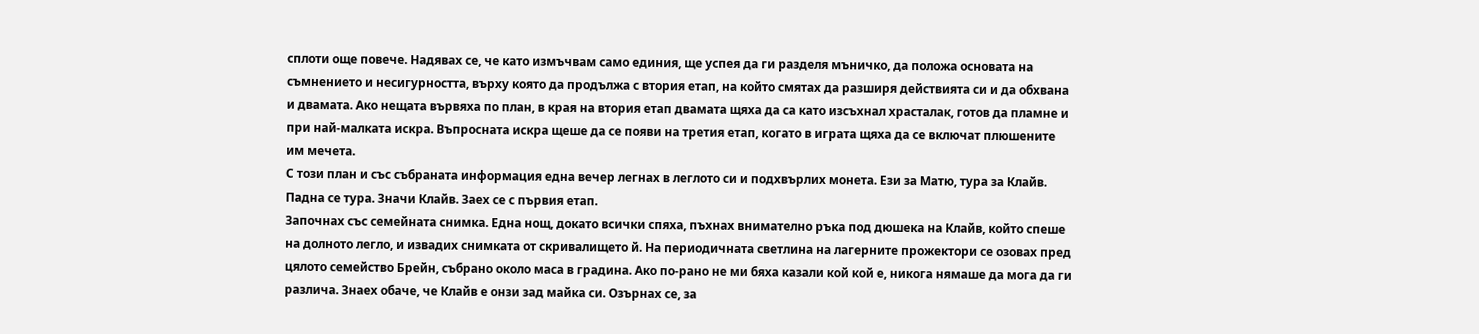сплоти още повече. Надявах се, че като измъчвам само единия, ще успея да ги разделя мъничко, да положа основата на съмнението и несигурността, върху която да продължа с втория етап, на който смятах да разширя действията си и да обхвана и двамата. Ако нещата вървяха по план, в края на втория етап двамата щяха да са като изсъхнал храсталак, готов да пламне и при най-малката искра. Въпросната искра щеше да се появи на третия етап, когато в играта щяха да се включат плюшените им мечета.
С този план и със събраната информация една вечер легнах в леглото си и подхвърлих монета. Ези за Матю, тура за Клайв. Падна се тура. Значи Клайв. Заех се с първия етап.
Започнах със семейната снимка. Една нощ, докато всички спяха, пъхнах внимателно ръка под дюшека на Клайв, който спеше на долното легло, и извадих снимката от скривалището й. На периодичната светлина на лагерните прожектори се озовах пред цялото семейство Брейн, събрано около маса в градина. Ако по-рано не ми бяха казали кой кой е, никога нямаше да мога да ги различа. Знаех обаче, че Клайв е онзи зад майка си. Озърнах се, за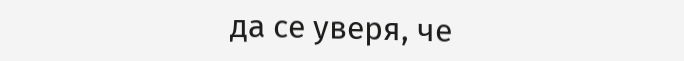да се уверя, че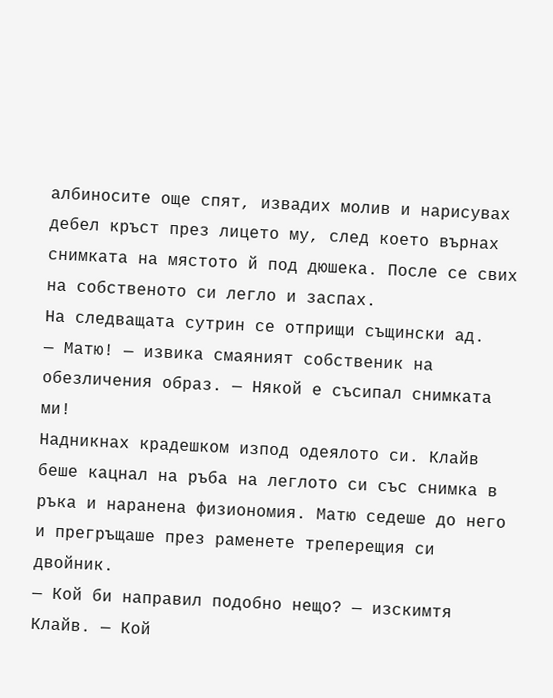албиносите още спят, извадих молив и нарисувах дебел кръст през лицето му, след което върнах снимката на мястото й под дюшека. После се свих на собственото си легло и заспах.
На следващата сутрин се отприщи същински ад.
— Матю! — извика смаяният собственик на обезличения образ. — Някой е съсипал снимката ми!
Надникнах крадешком изпод одеялото си. Клайв беше кацнал на ръба на леглото си със снимка в ръка и наранена физиономия. Матю седеше до него и прегръщаше през раменете треперещия си двойник.
— Кой би направил подобно нещо? — изскимтя Клайв. — Кой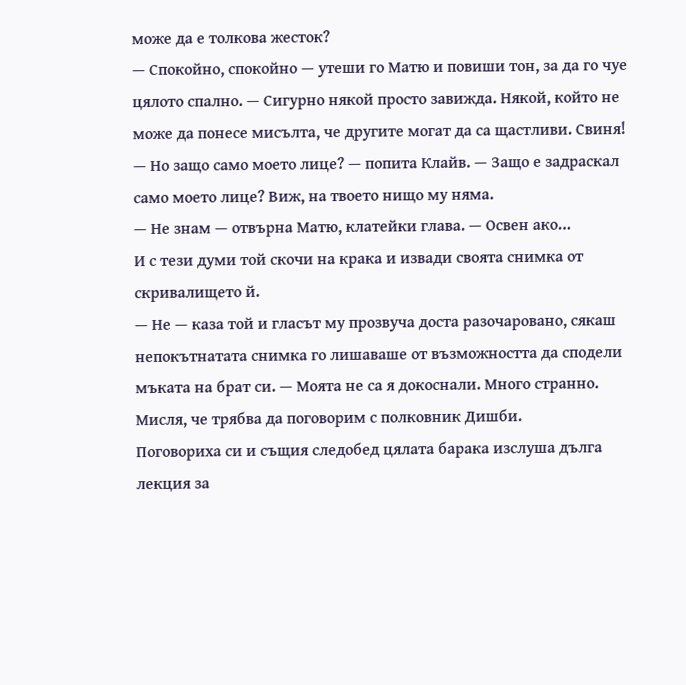може да е толкова жесток?
— Спокойно, спокойно — утеши го Матю и повиши тон, за да го чуе цялото спално. — Сигурно някой просто завижда. Някой, който не може да понесе мисълта, че другите могат да са щастливи. Свиня!
— Но защо само моето лице? — попита Клайв. — Защо е задраскал само моето лице? Виж, на твоето нищо му няма.
— Не знам — отвърна Матю, клатейки глава. — Освен ако…
И с тези думи той скочи на крака и извади своята снимка от скривалището й.
— Не — каза той и гласът му прозвуча доста разочаровано, сякаш непокътнатата снимка го лишаваше от възможността да сподели мъката на брат си. — Моята не са я докоснали. Много странно. Мисля, че трябва да поговорим с полковник Дишби.
Поговориха си и същия следобед цялата барака изслуша дълга лекция за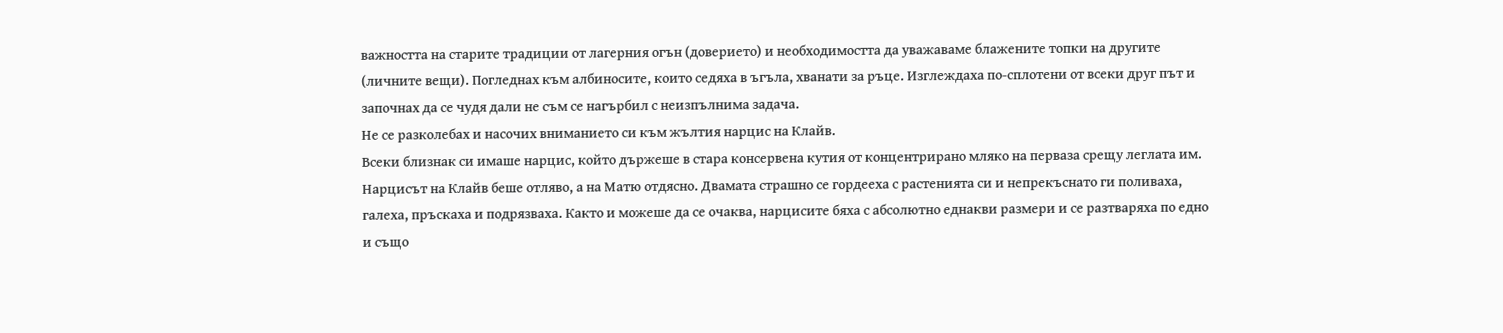важността на старите традиции от лагерния огън (доверието) и необходимостта да уважаваме блажените топки на другите (личните вещи). Погледнах към албиносите, които седяха в ъгъла, хванати за ръце. Изглеждаха по-сплотени от всеки друг път и започнах да се чудя дали не съм се нагърбил с неизпълнима задача.
Не се разколебах и насочих вниманието си към жълтия нарцис на Клайв.
Всеки близнак си имаше нарцис, който държеше в стара консервена кутия от концентрирано мляко на перваза срещу леглата им. Нарцисът на Клайв беше отляво, а на Матю отдясно. Двамата страшно се гордееха с растенията си и непрекъснато ги поливаха, галеха, пръскаха и подрязваха. Както и можеше да се очаква, нарцисите бяха с абсолютно еднакви размери и се разтваряха по едно и също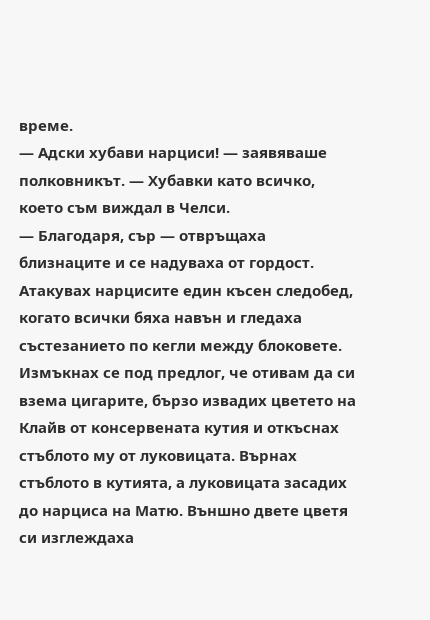време.
— Адски хубави нарциси! — заявяваше полковникът. — Хубавки като всичко, което съм виждал в Челси.
— Благодаря, сър — отвръщаха близнаците и се надуваха от гордост.
Атакувах нарцисите един късен следобед, когато всички бяха навън и гледаха състезанието по кегли между блоковете. Измъкнах се под предлог, че отивам да си взема цигарите, бързо извадих цветето на Клайв от консервената кутия и откъснах стъблото му от луковицата. Върнах стъблото в кутията, а луковицата засадих до нарциса на Матю. Външно двете цветя си изглеждаха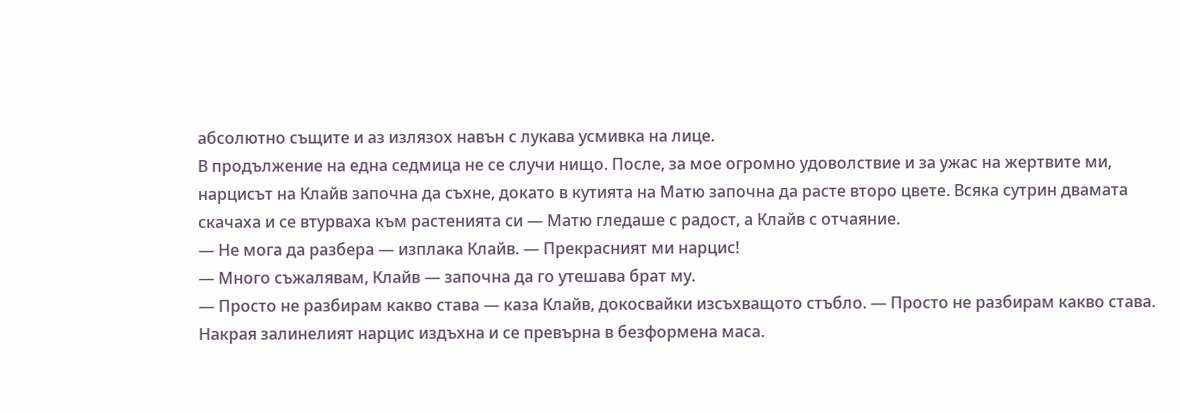абсолютно същите и аз излязох навън с лукава усмивка на лице.
В продължение на една седмица не се случи нищо. После, за мое огромно удоволствие и за ужас на жертвите ми, нарцисът на Клайв започна да съхне, докато в кутията на Матю започна да расте второ цвете. Всяка сутрин двамата скачаха и се втурваха към растенията си — Матю гледаше с радост, а Клайв с отчаяние.
— Не мога да разбера — изплака Клайв. — Прекрасният ми нарцис!
— Много съжалявам, Клайв — започна да го утешава брат му.
— Просто не разбирам какво става — каза Клайв, докосвайки изсъхващото стъбло. — Просто не разбирам какво става.
Накрая залинелият нарцис издъхна и се превърна в безформена маса.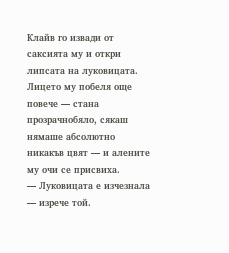Клайв го извади от саксията му и откри липсата на луковицата. Лицето му побеля още повече — стана прозрачнобяло, сякаш нямаше абсолютно никакъв цвят — и алените му очи се присвиха.
— Луковицата е изчезнала — изрече той.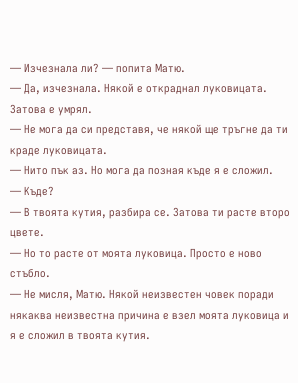— Изчезнала ли? — попита Матю.
— Да, изчезнала. Някой е откраднал луковицата. Затова е умрял.
— Не мога да си представя, че някой ще тръгне да ти краде луковицата.
— Нито пък аз. Но мога да позная къде я е сложил.
— Къде?
— В твоята кутия, разбира се. Затова ти расте второ цвете.
— Но то расте от моята луковица. Просто е ново стъбло.
— Не мисля, Матю. Някой неизвестен човек поради някаква неизвестна причина е взел моята луковица и я е сложил в твоята кутия.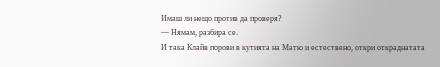Имаш ли нещо против да проверя?
— Нямам, разбира се.
И така Клайв порови в кутията на Матю и естествено, откри откраднатата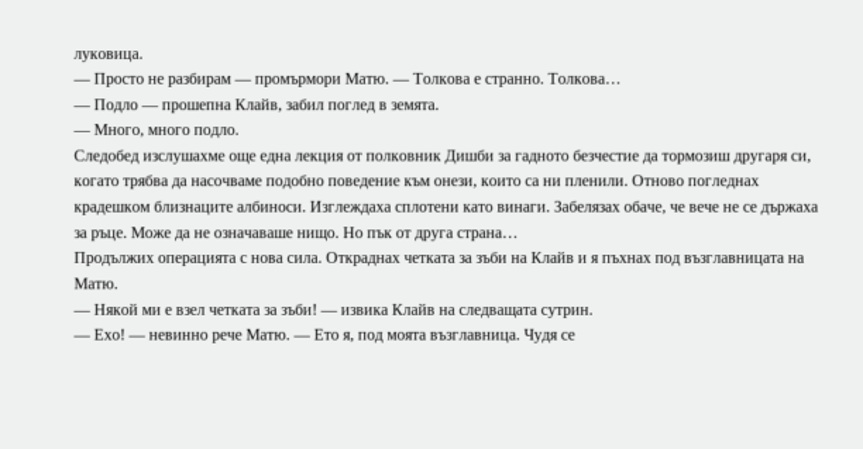луковица.
— Просто не разбирам — промърмори Матю. — Толкова е странно. Толкова…
— Подло — прошепна Клайв, забил поглед в земята.
— Много, много подло.
Следобед изслушахме още една лекция от полковник Дишби за гадното безчестие да тормозиш другаря си, когато трябва да насочваме подобно поведение към онези, които са ни пленили. Отново погледнах крадешком близнаците албиноси. Изглеждаха сплотени като винаги. Забелязах обаче, че вече не се държаха за ръце. Може да не означаваше нищо. Но пък от друга страна…
Продължих операцията с нова сила. Откраднах четката за зъби на Клайв и я пъхнах под възглавницата на Матю.
— Някой ми е взел четката за зъби! — извика Клайв на следващата сутрин.
— Ехо! — невинно рече Матю. — Ето я, под моята възглавница. Чудя се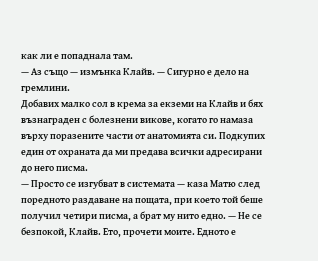как ли е попаднала там.
— Аз също — измънка Клайв. — Сигурно е дело на гремлини.
Добавих малко сол в крема за екземи на Клайв и бях възнаграден с болезнени викове, когато го намаза върху поразените части от анатомията си. Подкупих един от охраната да ми предава всички адресирани до него писма.
— Просто се изгубват в системата — каза Матю след поредното раздаване на пощата, при което той беше получил четири писма, а брат му нито едно. — Не се безпокой, Клайв. Ето, прочети моите. Едното е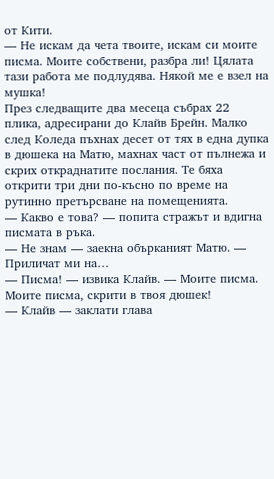от Кити.
— Не искам да чета твоите, искам си моите писма. Моите собствени, разбра ли! Цялата тази работа ме подлудява. Някой ме е взел на мушка!
През следващите два месеца събрах 22 плика, адресирани до Клайв Брейн. Малко след Коледа пъхнах десет от тях в една дупка в дюшека на Матю, махнах част от пълнежа и скрих откраднатите послания. Те бяха открити три дни по-късно по време на рутинно претърсване на помещенията.
— Какво е това? — попита стражът и вдигна писмата в ръка.
— Не знам — заекна обърканият Матю. — Приличат ми на…
— Писма! — извика Клайв. — Моите писма. Моите писма, скрити в твоя дюшек!
— Клайв — заклати глава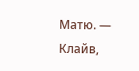Матю. — Клайв,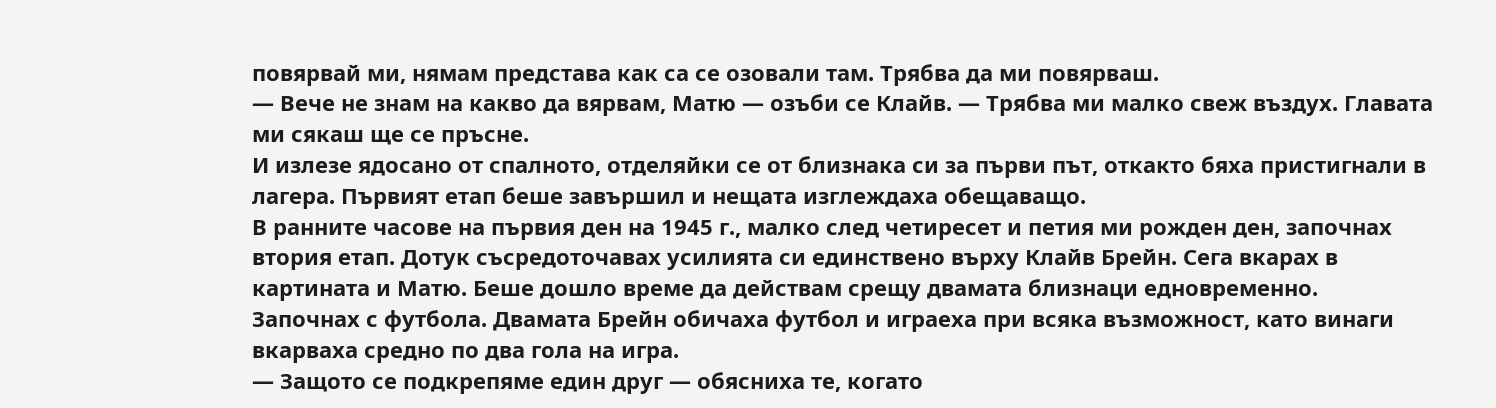повярвай ми, нямам представа как са се озовали там. Трябва да ми повярваш.
— Вече не знам на какво да вярвам, Матю — озъби се Клайв. — Трябва ми малко свеж въздух. Главата ми сякаш ще се пръсне.
И излезе ядосано от спалното, отделяйки се от близнака си за първи път, откакто бяха пристигнали в лагера. Първият етап беше завършил и нещата изглеждаха обещаващо.
В ранните часове на първия ден на 1945 г., малко след четиресет и петия ми рожден ден, започнах втория етап. Дотук съсредоточавах усилията си единствено върху Клайв Брейн. Сега вкарах в картината и Матю. Беше дошло време да действам срещу двамата близнаци едновременно.
Започнах с футбола. Двамата Брейн обичаха футбол и играеха при всяка възможност, като винаги вкарваха средно по два гола на игра.
— Защото се подкрепяме един друг — обясниха те, когато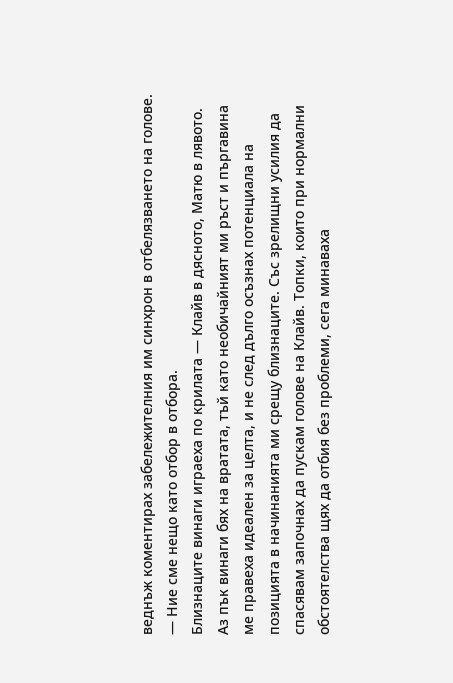веднъж коментирах забележителния им синхрон в отбелязването на голове. — Ние сме нещо като отбор в отбора.
Близнаците винаги играеха по крилата — Клайв в дясното, Матю в лявото. Аз пък винаги бях на вратата, тъй като необичайният ми ръст и пъргавина ме правеха идеален за целта, и не след дълго осъзнах потенциала на позицията в начинанията ми срещу близнаците. Със зрелищни усилия да спасявам започнах да пускам голове на Клайв. Топки, които при нормални обстоятелства щях да отбия без проблеми, сега минаваха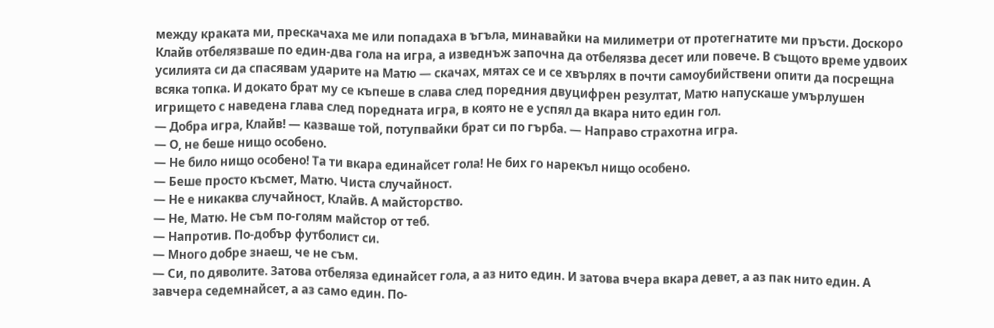между краката ми, прескачаха ме или попадаха в ъгъла, минавайки на милиметри от протегнатите ми пръсти. Доскоро Клайв отбелязваше по един-два гола на игра, а изведнъж започна да отбелязва десет или повече. В същото време удвоих усилията си да спасявам ударите на Матю — скачах, мятах се и се хвърлях в почти самоубийствени опити да посрещна всяка топка. И докато брат му се къпеше в слава след поредния двуцифрен резултат, Матю напускаше умърлушен игрището с наведена глава след поредната игра, в която не е успял да вкара нито един гол.
— Добра игра, Клайв! — казваше той, потупвайки брат си по гърба. — Направо страхотна игра.
— О, не беше нищо особено.
— Не било нищо особено! Та ти вкара единайсет гола! Не бих го нарекъл нищо особено.
— Беше просто късмет, Матю. Чиста случайност.
— Не е никаква случайност, Клайв. А майсторство.
— Не, Матю. Не съм по-голям майстор от теб.
— Напротив. По-добър футболист си.
— Много добре знаеш, че не съм.
— Си, по дяволите. Затова отбеляза единайсет гола, а аз нито един. И затова вчера вкара девет, а аз пак нито един. А завчера седемнайсет, а аз само един. По-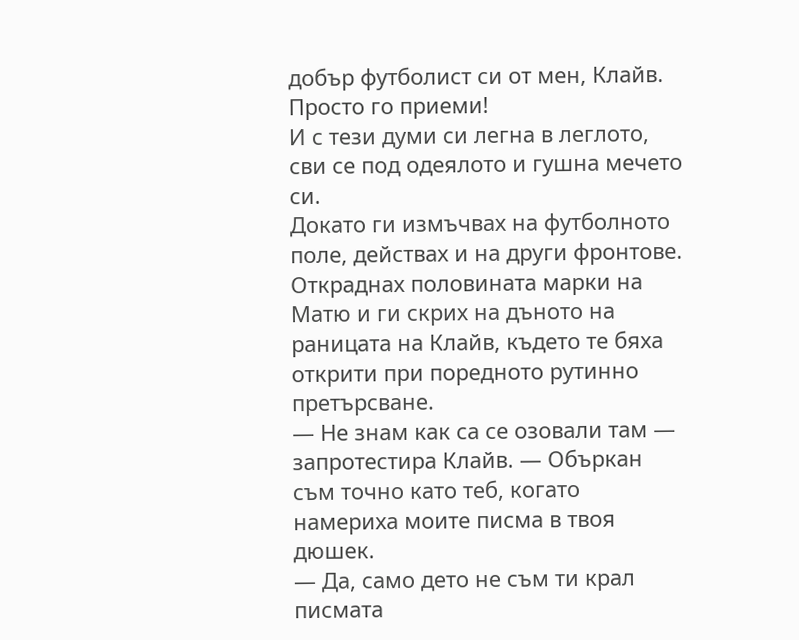добър футболист си от мен, Клайв. Просто го приеми!
И с тези думи си легна в леглото, сви се под одеялото и гушна мечето си.
Докато ги измъчвах на футболното поле, действах и на други фронтове. Откраднах половината марки на Матю и ги скрих на дъното на раницата на Клайв, където те бяха открити при поредното рутинно претърсване.
— Не знам как са се озовали там — запротестира Клайв. — Объркан съм точно като теб, когато намериха моите писма в твоя дюшек.
— Да, само дето не съм ти крал писмата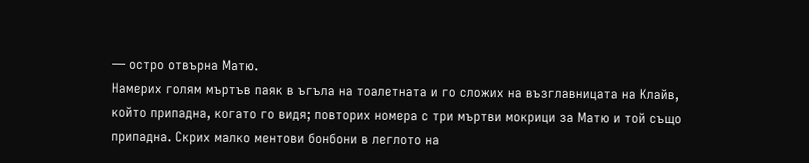— остро отвърна Матю.
Намерих голям мъртъв паяк в ъгъла на тоалетната и го сложих на възглавницата на Клайв, който припадна, когато го видя; повторих номера с три мъртви мокрици за Матю и той също припадна. Скрих малко ментови бонбони в леглото на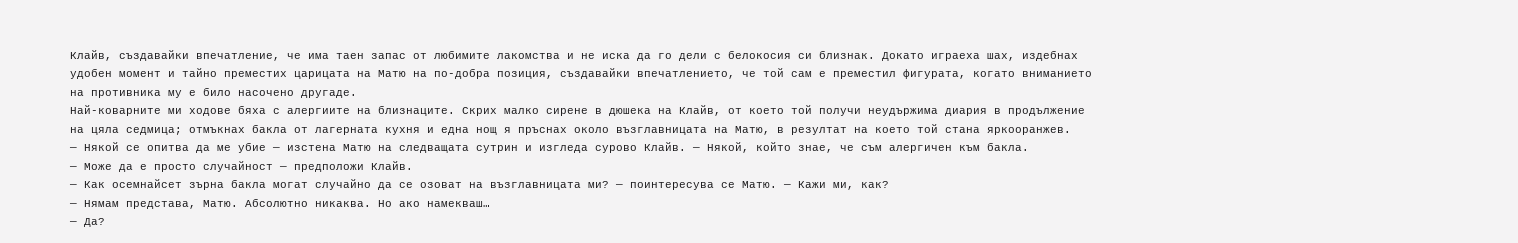Клайв, създавайки впечатление, че има таен запас от любимите лакомства и не иска да го дели с белокосия си близнак. Докато играеха шах, издебнах удобен момент и тайно преместих царицата на Матю на по-добра позиция, създавайки впечатлението, че той сам е преместил фигурата, когато вниманието на противника му е било насочено другаде.
Най-коварните ми ходове бяха с алергиите на близнаците. Скрих малко сирене в дюшека на Клайв, от което той получи неудържима диария в продължение на цяла седмица; отмъкнах бакла от лагерната кухня и една нощ я пръснах около възглавницата на Матю, в резултат на което той стана яркооранжев.
— Някой се опитва да ме убие — изстена Матю на следващата сутрин и изгледа сурово Клайв. — Някой, който знае, че съм алергичен към бакла.
— Може да е просто случайност — предположи Клайв.
— Как осемнайсет зърна бакла могат случайно да се озоват на възглавницата ми? — поинтересува се Матю. — Кажи ми, как?
— Нямам представа, Матю. Абсолютно никаква. Но ако намекваш…
— Да?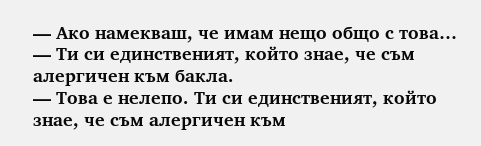— Ако намекваш, че имам нещо общо с това…
— Ти си единственият, който знае, че съм алергичен към бакла.
— Това е нелепо. Ти си единственият, който знае, че съм алергичен към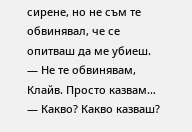сирене, но не съм те обвинявал, че се опитваш да ме убиеш.
— Не те обвинявам, Клайв. Просто казвам…
— Какво? Какво казваш?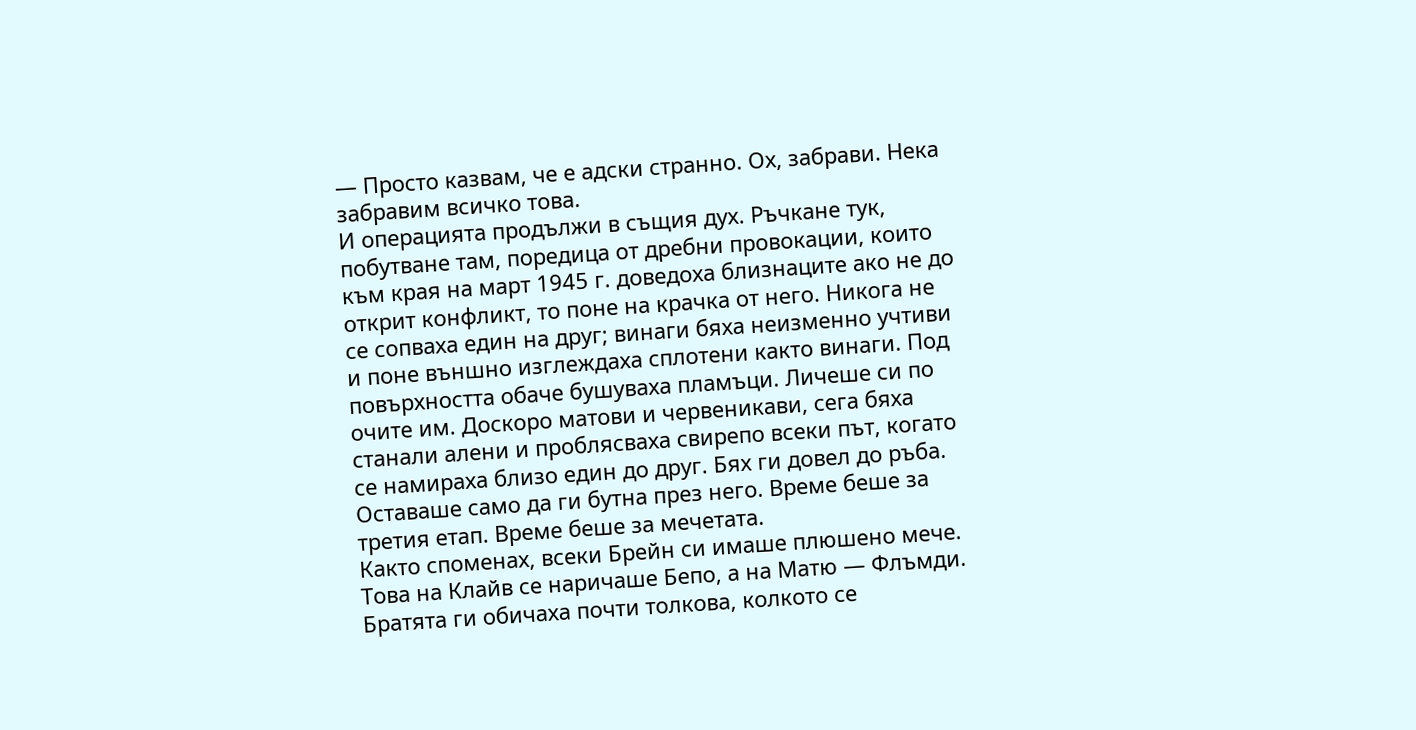— Просто казвам, че е адски странно. Ох, забрави. Нека забравим всичко това.
И операцията продължи в същия дух. Ръчкане тук, побутване там, поредица от дребни провокации, които към края на март 1945 г. доведоха близнаците ако не до открит конфликт, то поне на крачка от него. Никога не се сопваха един на друг; винаги бяха неизменно учтиви и поне външно изглеждаха сплотени както винаги. Под повърхността обаче бушуваха пламъци. Личеше си по очите им. Доскоро матови и червеникави, сега бяха станали алени и проблясваха свирепо всеки път, когато се намираха близо един до друг. Бях ги довел до ръба. Оставаше само да ги бутна през него. Време беше за третия етап. Време беше за мечетата.
Както споменах, всеки Брейн си имаше плюшено мече. Това на Клайв се наричаше Бепо, а на Матю — Флъмди. Братята ги обичаха почти толкова, колкото се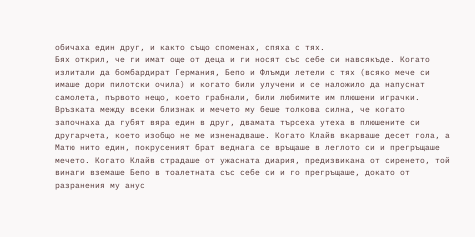обичаха един друг, и както също споменах, спяха с тях.
Бях открил, че ги имат още от деца и ги носят със себе си навсякъде. Когато излитали да бомбардират Германия, Бепо и Флъмди летели с тях (всяко мече си имаше дори пилотски очила) и когато били улучени и се наложило да напуснат самолета, първото нещо, което грабнали, били любимите им плюшени играчки.
Връзката между всеки близнак и мечето му беше толкова силна, че когато започнаха да губят вяра един в друг, двамата търсеха утеха в плюшените си другарчета, което изобщо не ме изненадваше. Когато Клайв вкарваше десет гола, а Матю нито един, покрусеният брат веднага се връщаше в леглото си и прегръщаше мечето. Когато Клайв страдаше от ужасната диария, предизвикана от сиренето, той винаги вземаше Бепо в тоалетната със себе си и го прегръщаше, докато от разранения му анус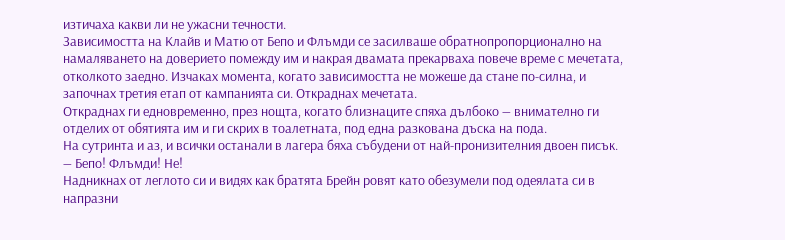изтичаха какви ли не ужасни течности.
Зависимостта на Клайв и Матю от Бепо и Флъмди се засилваше обратнопропорционално на намаляването на доверието помежду им и накрая двамата прекарваха повече време с мечетата, отколкото заедно. Изчаках момента, когато зависимостта не можеше да стане по-силна, и започнах третия етап от кампанията си. Откраднах мечетата.
Откраднах ги едновременно, през нощта, когато близнаците спяха дълбоко — внимателно ги отделих от обятията им и ги скрих в тоалетната, под една разкована дъска на пода.
На сутринта и аз, и всички останали в лагера бяха събудени от най-пронизителния двоен писък.
— Бепо! Флъмди! Не!
Надникнах от леглото си и видях как братята Брейн ровят като обезумели под одеялата си в напразни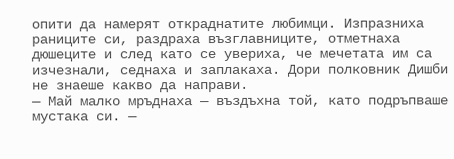опити да намерят откраднатите любимци. Изпразниха раниците си, раздраха възглавниците, отметнаха дюшеците и след като се увериха, че мечетата им са изчезнали, седнаха и заплакаха. Дори полковник Дишби не знаеше какво да направи.
— Май малко мръднаха — въздъхна той, като подръпваше мустака си. —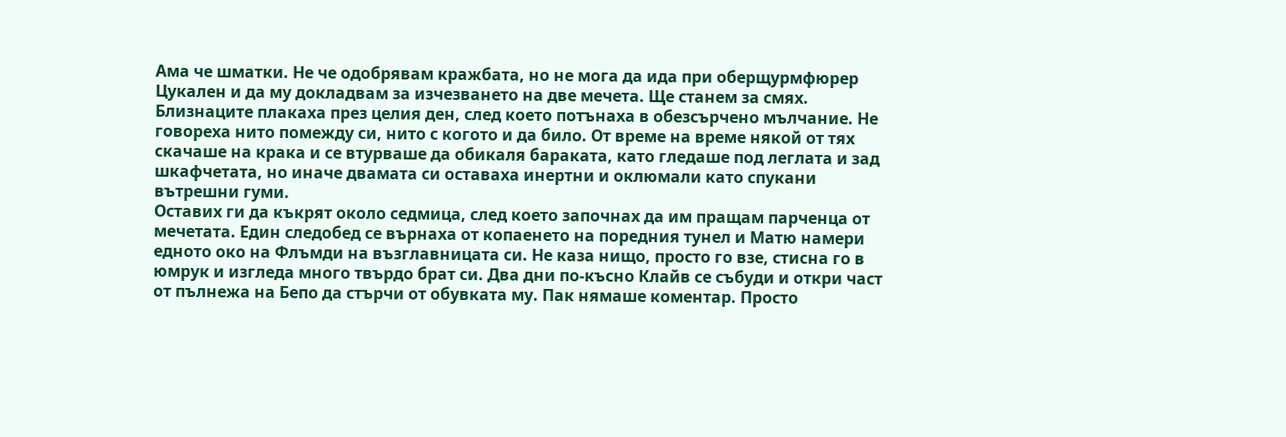Ама че шматки. Не че одобрявам кражбата, но не мога да ида при оберщурмфюрер Цукален и да му докладвам за изчезването на две мечета. Ще станем за смях.
Близнаците плакаха през целия ден, след което потънаха в обезсърчено мълчание. Не говореха нито помежду си, нито с когото и да било. От време на време някой от тях скачаше на крака и се втурваше да обикаля бараката, като гледаше под леглата и зад шкафчетата, но иначе двамата си оставаха инертни и оклюмали като спукани вътрешни гуми.
Оставих ги да къкрят около седмица, след което започнах да им пращам парченца от мечетата. Един следобед се върнаха от копаенето на поредния тунел и Матю намери едното око на Флъмди на възглавницата си. Не каза нищо, просто го взе, стисна го в юмрук и изгледа много твърдо брат си. Два дни по-късно Клайв се събуди и откри част от пълнежа на Бепо да стърчи от обувката му. Пак нямаше коментар. Просто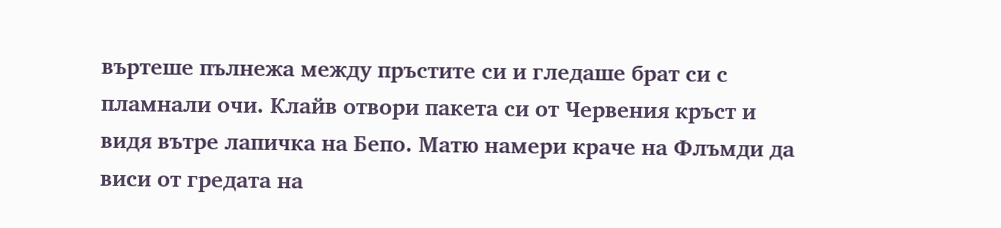въртеше пълнежа между пръстите си и гледаше брат си с пламнали очи. Клайв отвори пакета си от Червения кръст и видя вътре лапичка на Бепо. Матю намери краче на Флъмди да виси от гредата на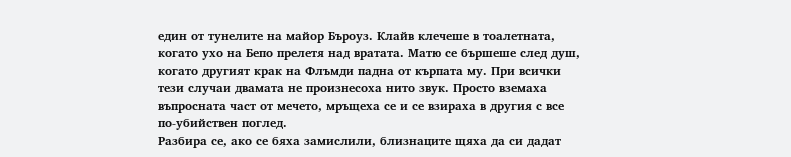един от тунелите на майор Бъроуз. Клайв клечеше в тоалетната, когато ухо на Бепо прелетя над вратата. Матю се бършеше след душ, когато другият крак на Флъмди падна от кърпата му. При всички тези случаи двамата не произнесоха нито звук. Просто вземаха въпросната част от мечето, мръщеха се и се взираха в другия с все по-убийствен поглед.
Разбира се, ако се бяха замислили, близнаците щяха да си дадат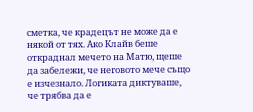сметка, че крадецът не може да е някой от тях. Ако Клайв беше откраднал мечето на Матю, щеше да забележи, че неговото мече също е изчезнало. Логиката диктуваше, че трябва да е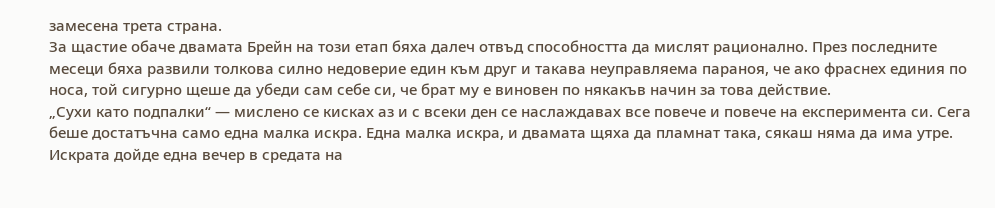замесена трета страна.
За щастие обаче двамата Брейн на този етап бяха далеч отвъд способността да мислят рационално. През последните месеци бяха развили толкова силно недоверие един към друг и такава неуправляема параноя, че ако фраснех единия по носа, той сигурно щеше да убеди сам себе си, че брат му е виновен по някакъв начин за това действие.
„Сухи като подпалки“ — мислено се кисках аз и с всеки ден се наслаждавах все повече и повече на експеримента си. Сега беше достатъчна само една малка искра. Една малка искра, и двамата щяха да пламнат така, сякаш няма да има утре.
Искрата дойде една вечер в средата на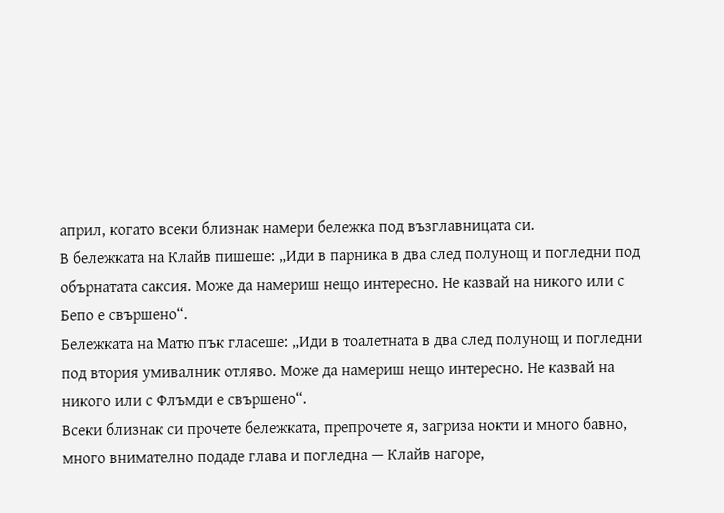април, когато всеки близнак намери бележка под възглавницата си.
В бележката на Клайв пишеше: „Иди в парника в два след полунощ и погледни под обърнатата саксия. Може да намериш нещо интересно. Не казвай на никого или с Бепо е свършено“.
Бележката на Матю пък гласеше: „Иди в тоалетната в два след полунощ и погледни под втория умивалник отляво. Може да намериш нещо интересно. Не казвай на никого или с Флъмди е свършено“.
Всеки близнак си прочете бележката, препрочете я, загриза нокти и много бавно, много внимателно подаде глава и погледна — Клайв нагоре,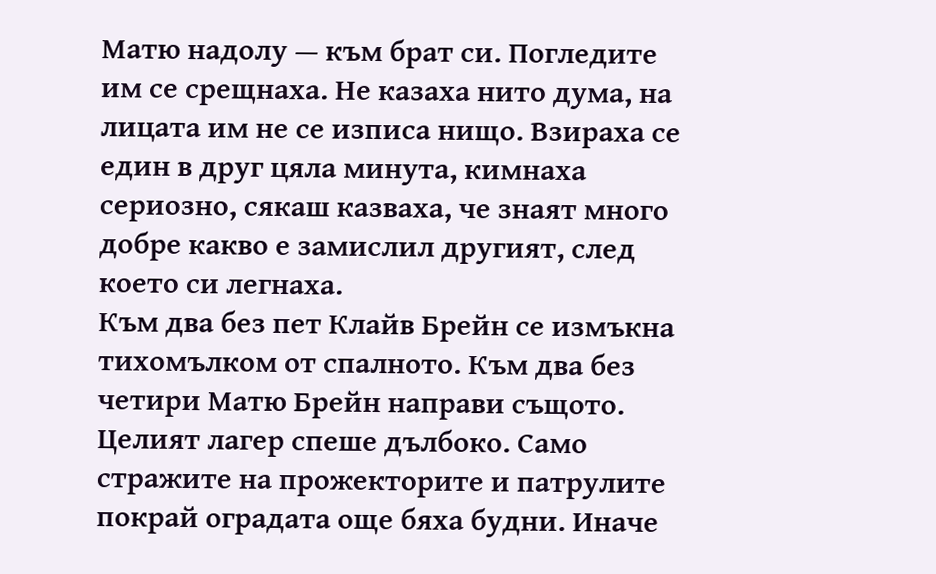Матю надолу — към брат си. Погледите им се срещнаха. Не казаха нито дума, на лицата им не се изписа нищо. Взираха се един в друг цяла минута, кимнаха сериозно, сякаш казваха, че знаят много добре какво е замислил другият, след което си легнаха.
Към два без пет Клайв Брейн се измъкна тихомълком от спалното. Към два без четири Матю Брейн направи същото. Целият лагер спеше дълбоко. Само стражите на прожекторите и патрулите покрай оградата още бяха будни. Иначе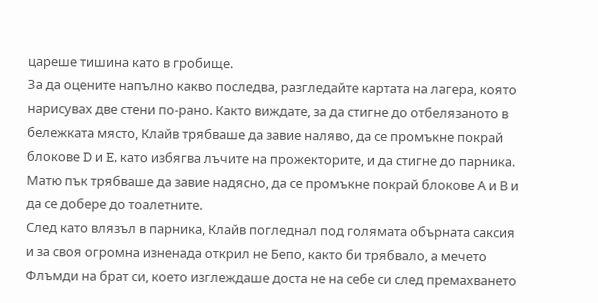цареше тишина като в гробище.
За да оцените напълно какво последва, разгледайте картата на лагера, която нарисувах две стени по-рано. Както виждате, за да стигне до отбелязаното в бележката място, Клайв трябваше да завие наляво, да се промъкне покрай блокове D и E, като избягва лъчите на прожекторите, и да стигне до парника. Матю пък трябваше да завие надясно, да се промъкне покрай блокове А и В и да се добере до тоалетните.
След като влязъл в парника, Клайв погледнал под голямата обърната саксия и за своя огромна изненада открил не Бепо, както би трябвало, а мечето Флъмди на брат си, което изглеждаше доста не на себе си след премахването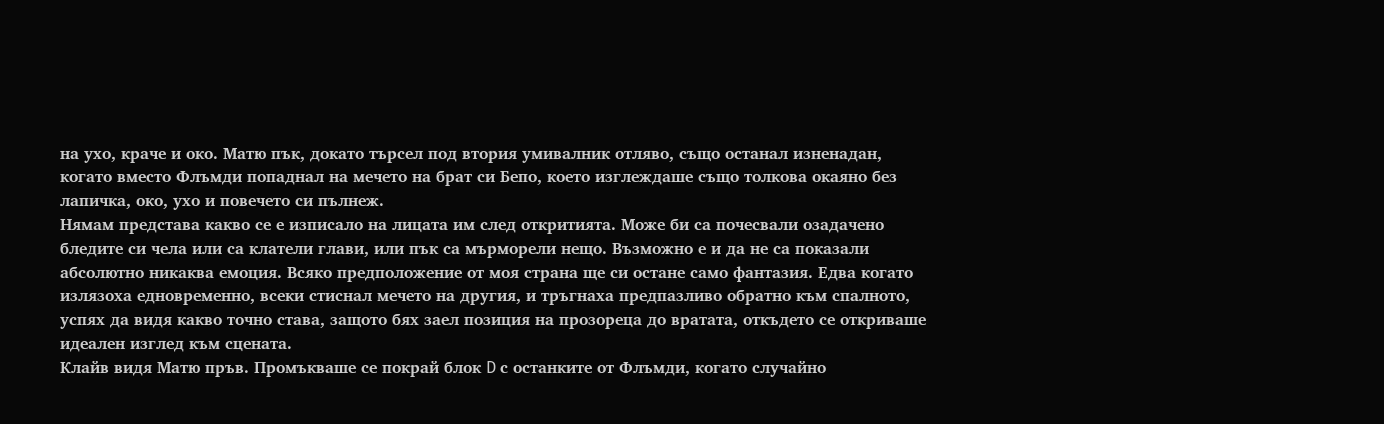на ухо, краче и око. Матю пък, докато търсел под втория умивалник отляво, също останал изненадан, когато вместо Флъмди попаднал на мечето на брат си Бепо, което изглеждаше също толкова окаяно без лапичка, око, ухо и повечето си пълнеж.
Нямам представа какво се е изписало на лицата им след откритията. Може би са почесвали озадачено бледите си чела или са клатели глави, или пък са мърморели нещо. Възможно е и да не са показали абсолютно никаква емоция. Всяко предположение от моя страна ще си остане само фантазия. Едва когато излязоха едновременно, всеки стиснал мечето на другия, и тръгнаха предпазливо обратно към спалното, успях да видя какво точно става, защото бях заел позиция на прозореца до вратата, откъдето се откриваше идеален изглед към сцената.
Клайв видя Матю пръв. Промъкваше се покрай блок D с останките от Флъмди, когато случайно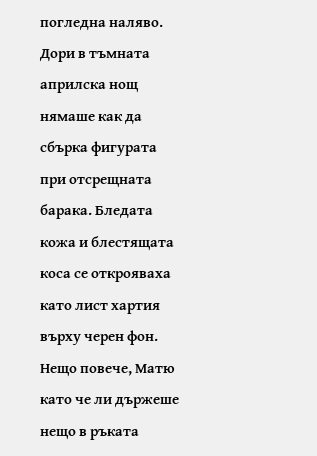погледна наляво. Дори в тъмната априлска нощ нямаше как да сбърка фигурата при отсрещната барака. Бледата кожа и блестящата коса се открояваха като лист хартия върху черен фон. Нещо повече, Матю като че ли държеше нещо в ръката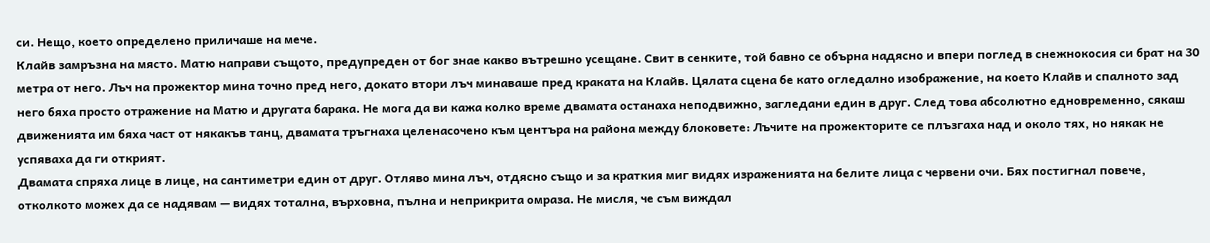си. Нещо, което определено приличаше на мече.
Клайв замръзна на място. Матю направи същото, предупреден от бог знае какво вътрешно усещане. Свит в сенките, той бавно се обърна надясно и впери поглед в снежнокосия си брат на 30 метра от него. Лъч на прожектор мина точно пред него, докато втори лъч минаваше пред краката на Клайв. Цялата сцена бе като огледално изображение, на което Клайв и спалното зад него бяха просто отражение на Матю и другата барака. Не мога да ви кажа колко време двамата останаха неподвижно, загледани един в друг. След това абсолютно едновременно, сякаш движенията им бяха част от някакъв танц, двамата тръгнаха целенасочено към центъра на района между блоковете: Лъчите на прожекторите се плъзгаха над и около тях, но някак не успяваха да ги открият.
Двамата спряха лице в лице, на сантиметри един от друг. Отляво мина лъч, отдясно също и за краткия миг видях израженията на белите лица с червени очи. Бях постигнал повече, отколкото можех да се надявам — видях тотална, върховна, пълна и неприкрита омраза. Не мисля, че съм виждал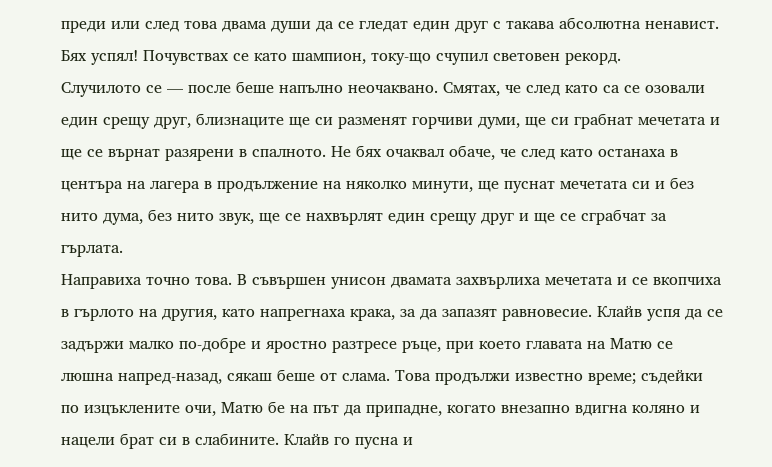преди или след това двама души да се гледат един друг с такава абсолютна ненавист. Бях успял! Почувствах се като шампион, току-що счупил световен рекорд.
Случилото се — после беше напълно неочаквано. Смятах, че след като са се озовали един срещу друг, близнаците ще си разменят горчиви думи, ще си грабнат мечетата и ще се върнат разярени в спалното. Не бях очаквал обаче, че след като останаха в центъра на лагера в продължение на няколко минути, ще пуснат мечетата си и без нито дума, без нито звук, ще се нахвърлят един срещу друг и ще се сграбчат за гърлата.
Направиха точно това. В съвършен унисон двамата захвърлиха мечетата и се вкопчиха в гърлото на другия, като напрегнаха крака, за да запазят равновесие. Клайв успя да се задържи малко по-добре и яростно разтресе ръце, при което главата на Матю се люшна напред-назад, сякаш беше от слама. Това продължи известно време; съдейки по изцъклените очи, Матю бе на път да припадне, когато внезапно вдигна коляно и нацели брат си в слабините. Клайв го пусна и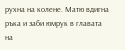рухна на колене. Матю вдигна ръка и заби юмрук в главата на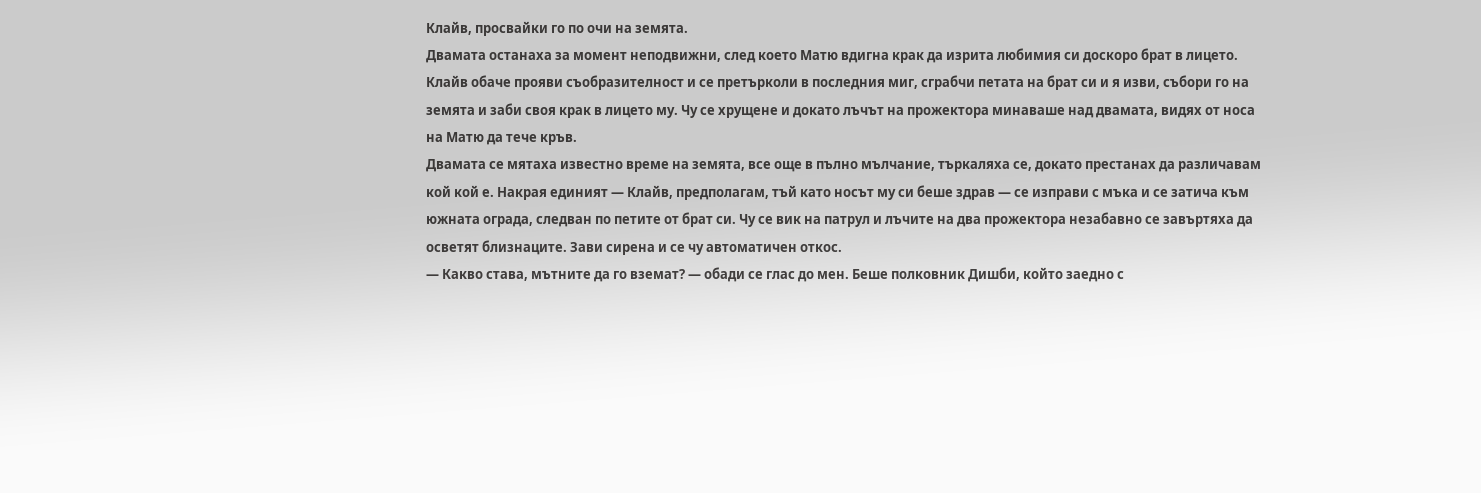Клайв, просвайки го по очи на земята.
Двамата останаха за момент неподвижни, след което Матю вдигна крак да изрита любимия си доскоро брат в лицето. Клайв обаче прояви съобразителност и се претърколи в последния миг, сграбчи петата на брат си и я изви, събори го на земята и заби своя крак в лицето му. Чу се хрущене и докато лъчът на прожектора минаваше над двамата, видях от носа на Матю да тече кръв.
Двамата се мятаха известно време на земята, все още в пълно мълчание, търкаляха се, докато престанах да различавам кой кой е. Накрая единият — Клайв, предполагам, тъй като носът му си беше здрав — се изправи с мъка и се затича към южната ограда, следван по петите от брат си. Чу се вик на патрул и лъчите на два прожектора незабавно се завъртяха да осветят близнаците. Зави сирена и се чу автоматичен откос.
— Какво става, мътните да го вземат? — обади се глас до мен. Беше полковник Дишби, който заедно с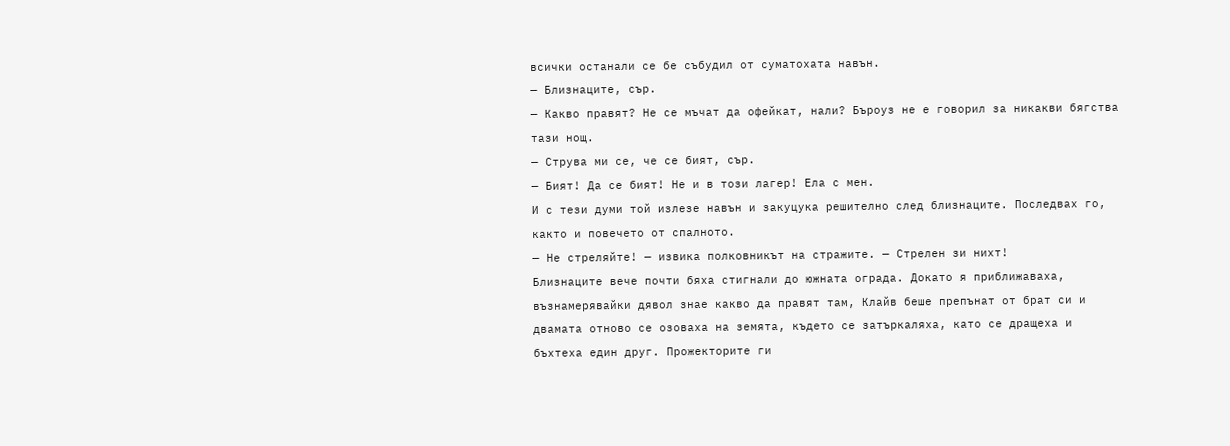всички останали се бе събудил от суматохата навън.
— Близнаците, сър.
— Какво правят? Не се мъчат да офейкат, нали? Бъроуз не е говорил за никакви бягства тази нощ.
— Струва ми се, че се бият, сър.
— Бият! Да се бият! Не и в този лагер! Ела с мен.
И с тези думи той излезе навън и закуцука решително след близнаците. Последвах го, както и повечето от спалното.
— Не стреляйте! — извика полковникът на стражите. — Стрелен зи нихт!
Близнаците вече почти бяха стигнали до южната ограда. Докато я приближаваха, възнамерявайки дявол знае какво да правят там, Клайв беше препънат от брат си и двамата отново се озоваха на земята, където се затъркаляха, като се дращеха и бъхтеха един друг. Прожекторите ги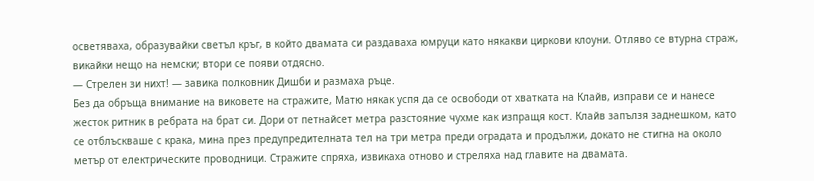осветяваха, образувайки светъл кръг, в който двамата си раздаваха юмруци като някакви циркови клоуни. Отляво се втурна страж, викайки нещо на немски; втори се появи отдясно.
— Стрелен зи нихт! — завика полковник Дишби и размаха ръце.
Без да обръща внимание на виковете на стражите, Матю някак успя да се освободи от хватката на Клайв, изправи се и нанесе жесток ритник в ребрата на брат си. Дори от петнайсет метра разстояние чухме как изпращя кост. Клайв запълзя заднешком, като се отблъскваше с крака, мина през предупредителната тел на три метра преди оградата и продължи, докато не стигна на около метър от електрическите проводници. Стражите спряха, извикаха отново и стреляха над главите на двамата.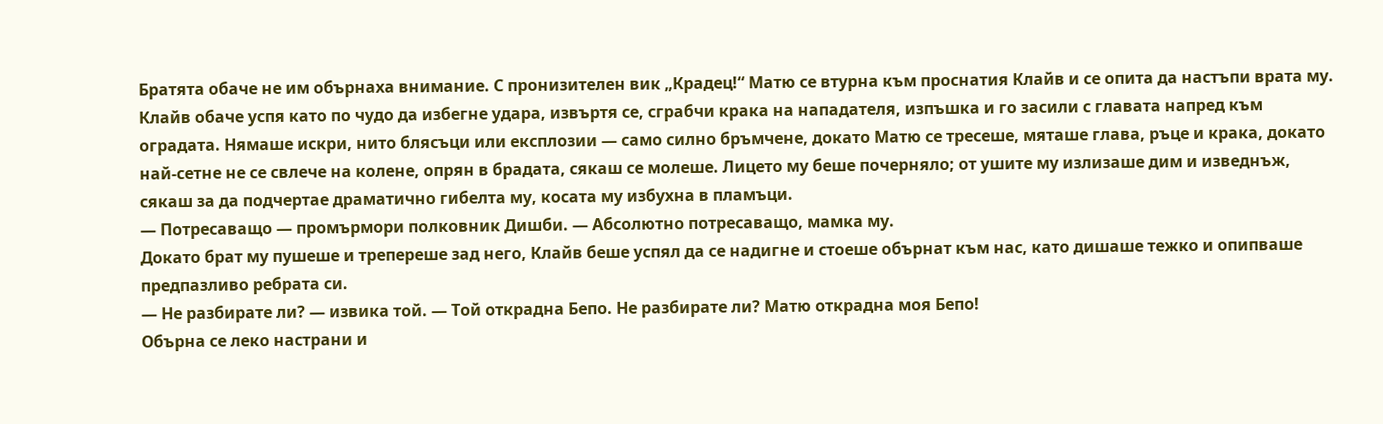Братята обаче не им обърнаха внимание. С пронизителен вик „Крадец!“ Матю се втурна към проснатия Клайв и се опита да настъпи врата му. Клайв обаче успя като по чудо да избегне удара, извъртя се, сграбчи крака на нападателя, изпъшка и го засили с главата напред към оградата. Нямаше искри, нито блясъци или експлозии — само силно бръмчене, докато Матю се тресеше, мяташе глава, ръце и крака, докато най-сетне не се свлече на колене, опрян в брадата, сякаш се молеше. Лицето му беше почерняло; от ушите му излизаше дим и изведнъж, сякаш за да подчертае драматично гибелта му, косата му избухна в пламъци.
— Потресаващо — промърмори полковник Дишби. — Абсолютно потресаващо, мамка му.
Докато брат му пушеше и трепереше зад него, Клайв беше успял да се надигне и стоеше обърнат към нас, като дишаше тежко и опипваше предпазливо ребрата си.
— Не разбирате ли? — извика той. — Той открадна Бепо. Не разбирате ли? Матю открадна моя Бепо!
Обърна се леко настрани и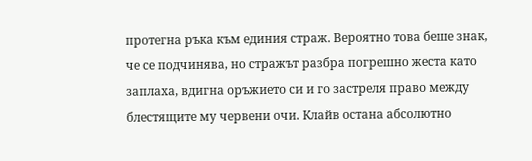протегна ръка към единия страж. Вероятно това беше знак, че се подчинява, но стражът разбра погрешно жеста като заплаха, вдигна оръжието си и го застреля право между блестящите му червени очи. Клайв остана абсолютно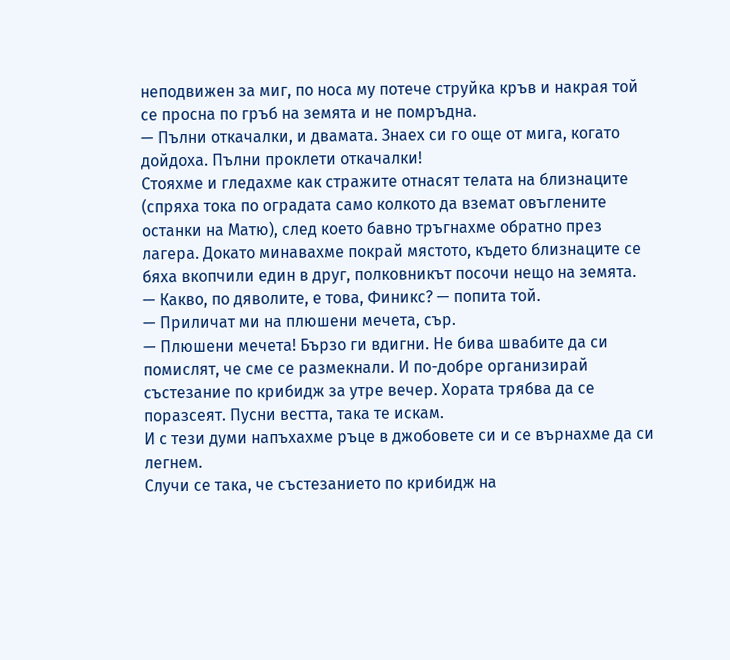неподвижен за миг, по носа му потече струйка кръв и накрая той се просна по гръб на земята и не помръдна.
— Пълни откачалки, и двамата. Знаех си го още от мига, когато дойдоха. Пълни проклети откачалки!
Стояхме и гледахме как стражите отнасят телата на близнаците (спряха тока по оградата само колкото да вземат овъглените останки на Матю), след което бавно тръгнахме обратно през лагера. Докато минавахме покрай мястото, където близнаците се бяха вкопчили един в друг, полковникът посочи нещо на земята.
— Какво, по дяволите, е това, Финикс? — попита той.
— Приличат ми на плюшени мечета, сър.
— Плюшени мечета! Бързо ги вдигни. Не бива швабите да си помислят, че сме се размекнали. И по-добре организирай състезание по крибидж за утре вечер. Хората трябва да се поразсеят. Пусни вестта, така те искам.
И с тези думи напъхахме ръце в джобовете си и се върнахме да си легнем.
Случи се така, че състезанието по крибидж на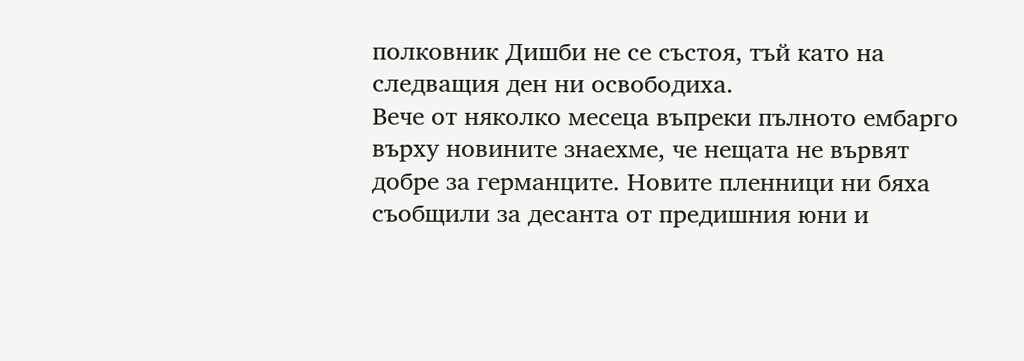полковник Дишби не се състоя, тъй като на следващия ден ни освободиха.
Вече от няколко месеца въпреки пълното ембарго върху новините знаехме, че нещата не вървят добре за германците. Новите пленници ни бяха съобщили за десанта от предишния юни и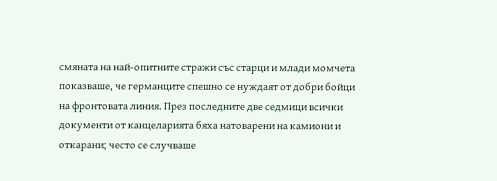смяната на най-опитните стражи със старци и млади момчета показваше, че германците спешно се нуждаят от добри бойци на фронтовата линия. През последните две седмици всички документи от канцеларията бяха натоварени на камиони и откарани; често се случваше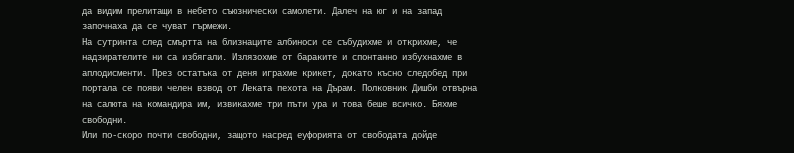да видим прелитащи в небето съюзнически самолети. Далеч на юг и на запад започнаха да се чуват гърмежи.
На сутринта след смъртта на близнаците албиноси се събудихме и открихме, че надзирателите ни са избягали. Излязохме от бараките и спонтанно избухнахме в аплодисменти. През остатъка от деня играхме крикет, докато късно следобед при портала се появи челен взвод от Леката пехота на Дърам. Полковник Дишби отвърна на салюта на командира им, извикахме три пъти ура и това беше всичко. Бяхме свободни.
Или по-скоро почти свободни, защото насред еуфорията от свободата дойде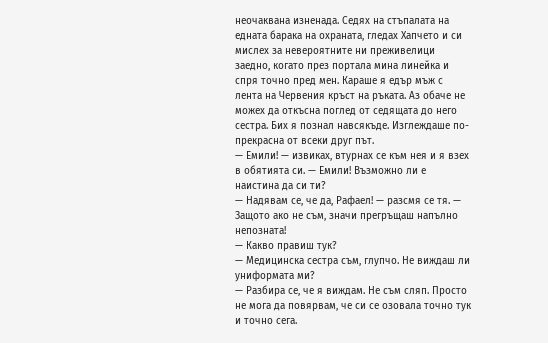неочаквана изненада. Седях на стъпалата на едната барака на охраната, гледах Хапчето и си мислех за невероятните ни преживелици заедно, когато през портала мина линейка и спря точно пред мен. Караше я едър мъж с лента на Червения кръст на ръката. Аз обаче не можех да откъсна поглед от седящата до него сестра. Бих я познал навсякъде. Изглеждаше по-прекрасна от всеки друг път.
— Емили! — извиках, втурнах се към нея и я взех в обятията си. — Емили! Възможно ли е наистина да си ти?
— Надявам се, че да, Рафаел! — разсмя се тя. — Защото ако не съм, значи прегръщаш напълно непозната!
— Какво правиш тук?
— Медицинска сестра съм, глупчо. Не виждаш ли униформата ми?
— Разбира се, че я виждам. Не съм сляп. Просто не мога да повярвам, че си се озовала точно тук и точно сега.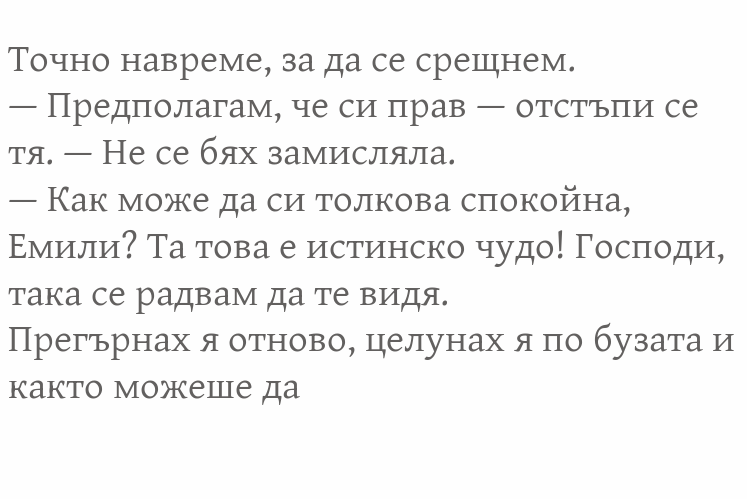Точно навреме, за да се срещнем.
— Предполагам, че си прав — отстъпи се тя. — Не се бях замисляла.
— Как може да си толкова спокойна, Емили? Та това е истинско чудо! Господи, така се радвам да те видя.
Прегърнах я отново, целунах я по бузата и както можеше да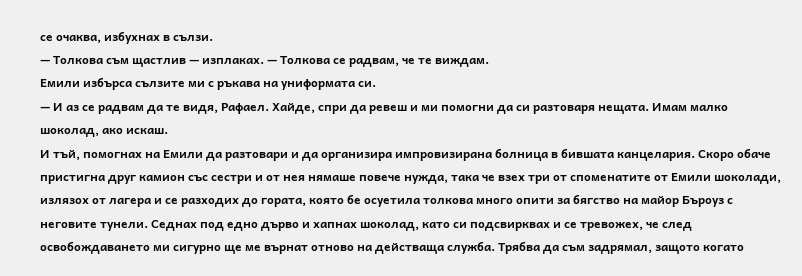се очаква, избухнах в сълзи.
— Толкова съм щастлив — изплаках. — Толкова се радвам, че те виждам.
Емили избърса сълзите ми с ръкава на униформата си.
— И аз се радвам да те видя, Рафаел. Хайде, спри да ревеш и ми помогни да си разтоваря нещата. Имам малко шоколад, ако искаш.
И тъй, помогнах на Емили да разтовари и да организира импровизирана болница в бившата канцелария. Скоро обаче пристигна друг камион със сестри и от нея нямаше повече нужда, така че взех три от споменатите от Емили шоколади, излязох от лагера и се разходих до гората, която бе осуетила толкова много опити за бягство на майор Бъроуз с неговите тунели. Седнах под едно дърво и хапнах шоколад, като си подсвирквах и се тревожех, че след освобождаването ми сигурно ще ме върнат отново на действаща служба. Трябва да съм задрямал, защото когато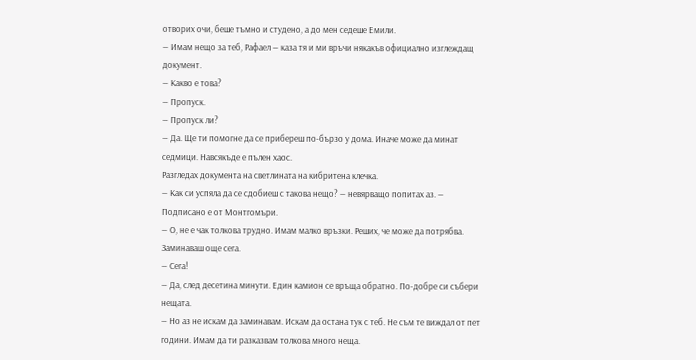отворих очи, беше тъмно и студено, а до мен седеше Емили.
— Имам нещо за теб, Рафаел — каза тя и ми връчи някакъв официално изглеждащ документ.
— Какво е това?
— Пропуск.
— Пропуск ли?
— Да. Ще ти помогне да се прибереш по-бързо у дома. Иначе може да минат седмици. Навсякъде е пълен хаос.
Разгледах документа на светлината на кибритена клечка.
— Как си успяла да се сдобиеш с такова нещо? — невярващо попитах аз. — Подписано е от Монтгомъри.
— О, не е чак толкова трудно. Имам малко връзки. Реших, че може да потрябва. Заминаваш още сега.
— Сега!
— Да, след десетина минути. Един камион се връща обратно. По-добре си събери нещата.
— Но аз не искам да заминавам. Искам да остана тук с теб. Не съм те виждал от пет години. Имам да ти разказвам толкова много неща.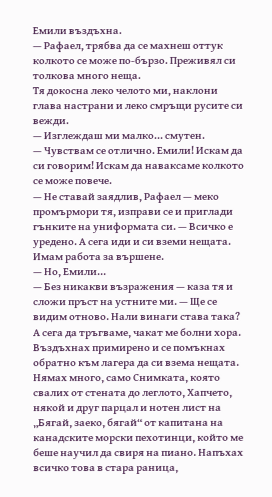Емили въздъхна.
— Рафаел, трябва да се махнеш оттук колкото се може по-бързо. Преживял си толкова много неща.
Тя докосна леко челото ми, наклони глава настрани и леко смръщи русите си вежди.
— Изглеждаш ми малко… смутен.
— Чувствам се отлично. Емили! Искам да си говорим! Искам да наваксаме колкото се може повече.
— Не ставай заядлив, Рафаел — меко промърмори тя, изправи се и приглади гънките на униформата си. — Всичко е уредено. А сега иди и си вземи нещата. Имам работа за вършене.
— Но, Емили…
— Без никакви възражения — каза тя и сложи пръст на устните ми. — Ще се видим отново. Нали винаги става така? А сега да тръгваме, чакат ме болни хора.
Въздъхнах примирено и се помъкнах обратно към лагера да си взема нещата. Нямах много, само Снимката, която свалих от стената до леглото, Хапчето, някой и друг парцал и нотен лист на „Бягай, заеко, бягай“ от капитана на канадските морски пехотинци, който ме беше научил да свиря на пиано. Напъхах всичко това в стара раница,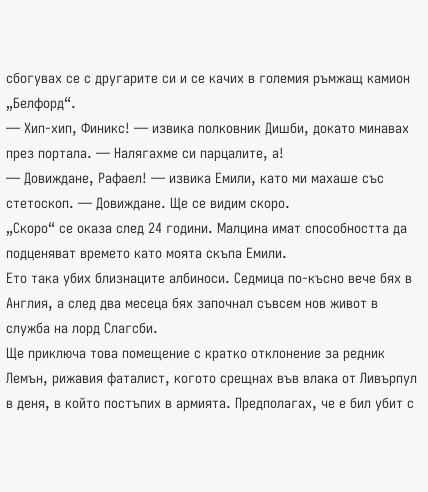сбогувах се с другарите си и се качих в големия ръмжащ камион „Белфорд“.
— Хип-хип, Финикс! — извика полковник Дишби, докато минавах през портала. — Налягахме си парцалите, а!
— Довиждане, Рафаел! — извика Емили, като ми махаше със стетоскоп. — Довиждане. Ще се видим скоро.
„Скоро“ се оказа след 24 години. Малцина имат способността да подценяват времето като моята скъпа Емили.
Ето така убих близнаците албиноси. Седмица по-късно вече бях в Англия, а след два месеца бях започнал съвсем нов живот в служба на лорд Слагсби.
Ще приключа това помещение с кратко отклонение за редник Лемън, рижавия фаталист, когото срещнах във влака от Ливърпул в деня, в който постъпих в армията. Предполагах, че е бил убит с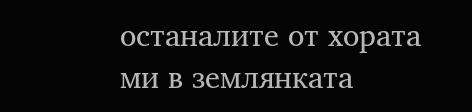останалите от хората ми в землянката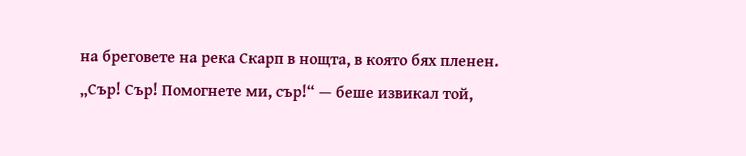на бреговете на река Скарп в нощта, в която бях пленен.
„Сър! Сър! Помогнете ми, сър!“ — беше извикал той,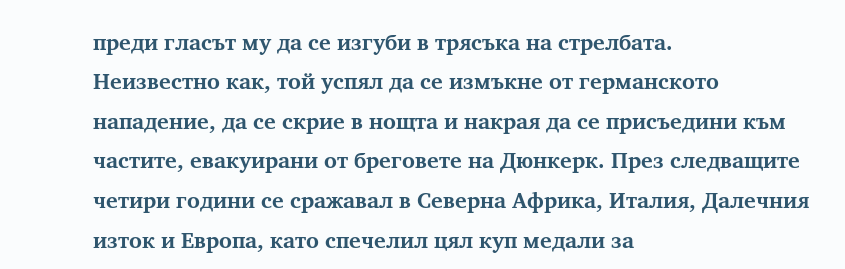преди гласът му да се изгуби в трясъка на стрелбата.
Неизвестно как, той успял да се измъкне от германското нападение, да се скрие в нощта и накрая да се присъедини към частите, евакуирани от бреговете на Дюнкерк. През следващите четири години се сражавал в Северна Африка, Италия, Далечния изток и Европа, като спечелил цял куп медали за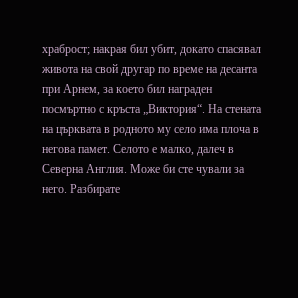храброст; накрая бил убит, докато спасявал живота на свой другар по време на десанта при Арнем, за което бил награден посмъртно с кръста „Виктория“. На стената на църквата в родното му село има плоча в негова памет. Селото е малко, далеч в Северна Англия. Може би сте чували за него. Разбирате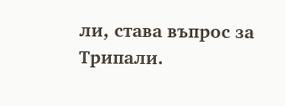ли, става въпрос за Трипали.